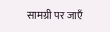सामग्री पर जाएँ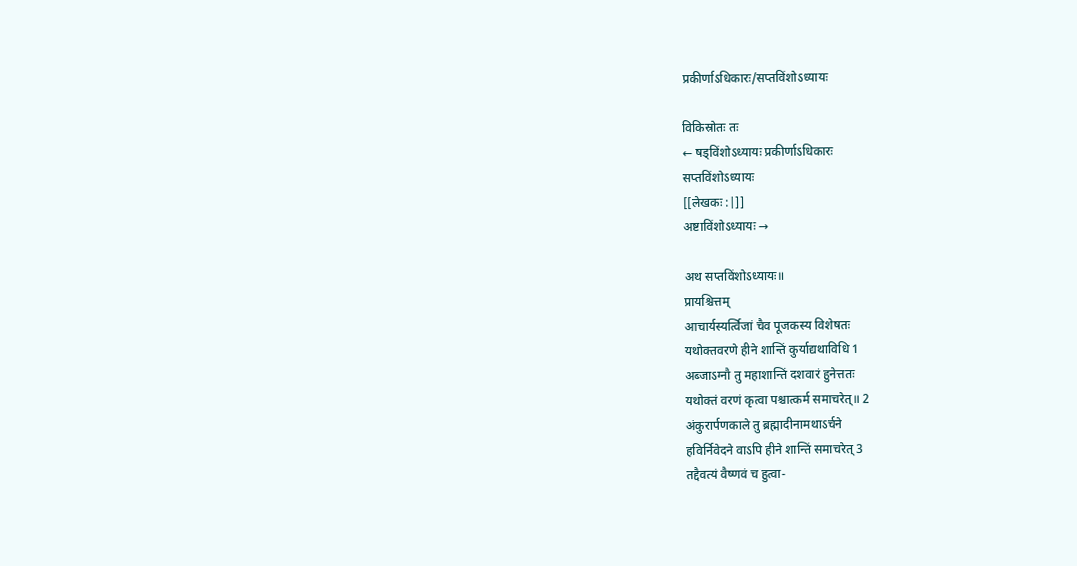प्रकीर्णाऽधिकारः/सप्तविंशोऽध्यायः

विकिस्रोतः तः
← षड्विंशोऽध्यायः प्रकीर्णाऽधिकारः
सप्तविंशोऽध्यायः
[[लेखकः :|]]
अष्टाविंशोऽध्यायः →

अथ सप्तविंशोऽध्यायः॥
प्रायश्चित्तम्
आचार्यस्यर्त्विजां चैव पूजकस्य विशेषतः
यथोक्तवरणे हीने शान्तिं कुर्याद्यथाविधि 1
अब्जाऽग्नौ तु महाशान्तिं दशवारं हुनेत्ततः
यथोक्तं वरणं कृत्वा पश्चात्कर्म समाचरेत्॥ 2
अंकुरार्पणकाले तु ब्रह्मादीनामथाऽर्चने
हविर्निवेदने वाऽपि हीने शान्तिं समाचरेत् 3
तद्दैवत्यं वैष्णवं च हुत्वा-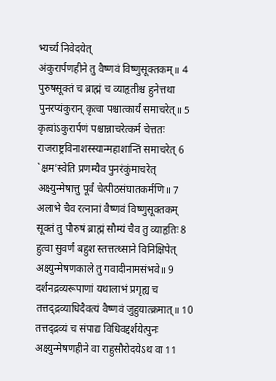भ्यर्च्य निवेदयेत्
अंकुरार्पणहीने तु वैष्णवं विष्णुसूक्तकम्॥ 4
पुरुषसूक्तं च ब्राह्मं च व्याहृतीश्च हुनेत्तथा
पुनरप्यंकुरान्‌ कृत्वा पश्चात्कार्यं समाचरेत्॥ 5
कृत्वांऽकुरार्पणं पश्चान्नाचरेत्कर्म चेत्ततः
राजराष्ट्रविनाशस्स्यान्महाशान्तिं समाचरेत् 6
`क्षम'स्वेति प्रणम्यैव पुनरंकुंमाचरेत्
अक्ष्युन्मेषात्तु पूर्वं चेत्पीठसंघातकर्मणि॥ 7
अलाभे चैव रत्नानां वैष्णवं विष्णुसूक्तकम्
सूक्तं तु पौरुषं ब्राह्मं सौम्यं चैव तु व्याहृतिः 8
हुत्वा सुवर्णं बहुश स्तत्तत्थ्साने विनिक्षिपेत्
अक्ष्युन्मेषणकाले तु गवादीनामसंभवे॥ 9
दर्शनद्रव्यरूपाणां यथालाभं प्रगृह्य च
तत्तद्द्रव्याधिदैवत्यं वैष्णवं जुहुयात्क्रमात्॥ 10
तत्तद्द्रव्यं च संपाद्य विधिवद्दर्शयेत्पुनः
अक्ष्युन्मेषणहीने वा राहुसौरोदयेऽथ वा 11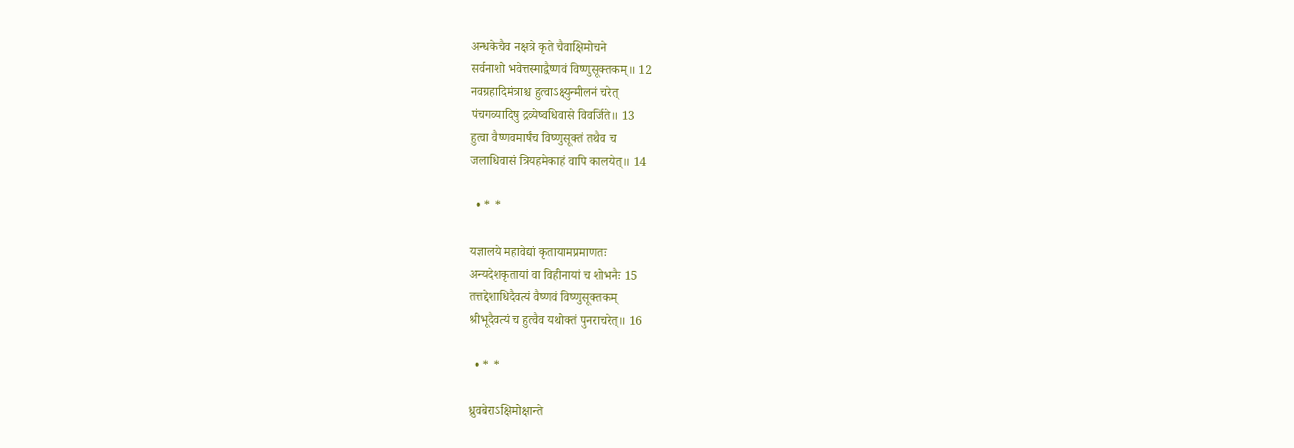अन्धकेचैव नक्षत्रे कृते चैवाक्षिमोचने
सर्वनाशो भवेत्तस्माद्वैष्णवं विष्णुसूक्तकम्॥ 12
नवग्रहादिमंत्राश्च हुत्वाऽक्ष्युन्मीलनं चरेत्
पंचगव्यादिषु द्रव्येष्वधिवासे विवर्जिते॥ 13
हुत्वा वैष्णवमार्षंच विष्णुसूक्तं तथैव च
जलाधिवासं त्रियहमेकाहं वापि कालयेत्॥ 14

  • * *

यज्ञालये महावेद्यां कृतायामप्रमाणतः
अन्यदेशकृतायां वा विहीनायां च शोभनैः 15
तत्तद्देशाधिदैवत्यं वैष्णवं विष्णुसूक्तकम्
श्रीभूदैवत्यं च हुत्वैव यथोक्तं पुनराचरेत्॥ 16

  • * *

ध्रुवबेराऽक्षिमोक्षान्ते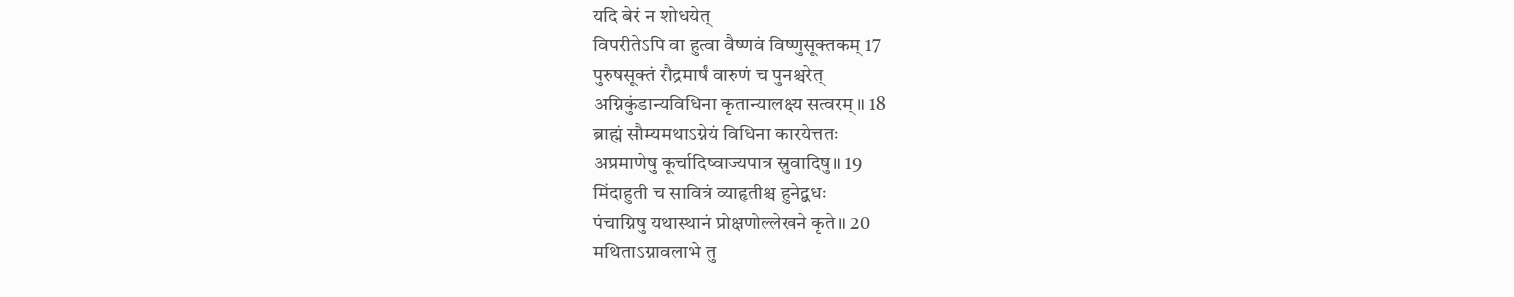यदि बेरं न शोधयेत्
विपरीतेऽपि वा हुत्वा वैष्णवं विष्णुसूक्तकम् 17
पुरुषसूक्तं रौद्रमार्षं वारुणं च पुनश्चरेत्
अग्निकुंडान्यविधिना कृतान्यालक्ष्य सत्वरम्॥ 18
ब्राह्मं सौम्यमथाऽग्नेयं विधिना कारयेत्ततः
अप्रमाणेषु कूर्चादिष्वाज्यपात्र स्रुवादिषु॥ 19
मिंदाहुती च सावित्रं व्याहृतीश्च हुनेद्बधः
पंचाग्निषु यथास्थानं प्रोक्षणोल्लेखने कृते॥ 20
मथिताऽग्नावलाभे तु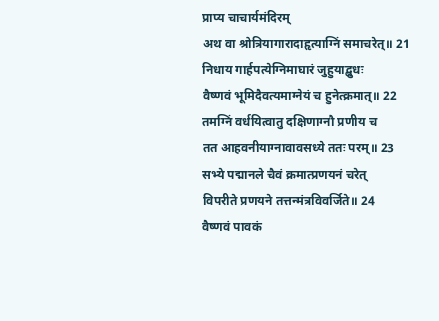प्राप्य चाचार्यमंदिरम्
अथ वा श्रोत्रियागारादाहृत्याग्निं समाचरेत्॥ 21
निधाय गार्हपत्येग्निमाघारं जुहुयाद्बुधः
वैष्णवं भूमिदैवत्यमाग्नेयं च हुनेत्क्रमात्॥ 22
तमग्निं वर्धयित्वातु दक्षिणाग्नौ प्रणीय च
तत आहवनीयाग्नावावसध्ये ततः परम्॥ 23
सभ्ये पद्मानले चैवं क्रमात्प्रणयनं चरेत्
विपरीते प्रणयने तत्तन्मंत्रविवर्जिते॥ 24
वैष्णवं पावकं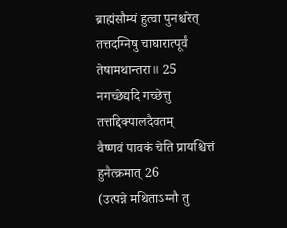ब्राह्मंसौम्यं हुत्वा पुनश्चरेत्
तत्तदग्निषु चाघारात्पूर्वं तेषामथान्तरा॥ 25
नगच्छेद्यदि गच्छेत्तु तत्तद्दिक्पालदैवतम्
वैष्णवं पावकं चेति प्रायश्चित्तं हुनैत्क्रमात् 26
(उत्पन्ने मथिताऽग्नौ तु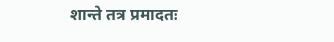शान्ते तत्र प्रमादतः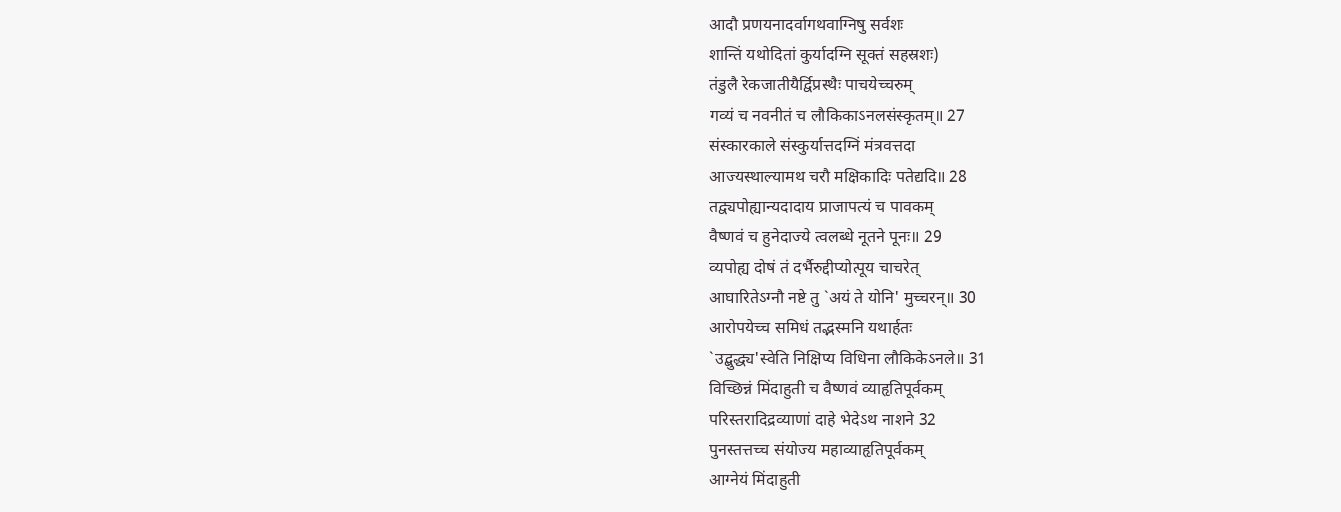आदौ प्रणयनादर्वागथवाग्निषु सर्वशः
शान्तिं यथोदितां कुर्यादग्नि सूक्तं सहस्रशः)
तंडुलै रेकजातीयैर्द्विप्रस्थैः पाचयेच्चरुम्
गव्यं च नवनीतं च लौकिकाऽनलसंस्कृतम्॥ 27
संस्कारकाले संस्कुर्यात्तदग्निं मंत्रवत्तदा
आज्यस्थाल्यामथ चरौ मक्षिकादिः पतेद्यदि॥ 28
तद्व्यपोह्यान्यदादाय प्राजापत्यं च पावकम्
वैष्णवं च हुनेदाज्ये त्वलब्धे नूतने पूनः॥ 29
व्यपोह्य दोषं तं दर्भैरुद्दीप्योत्पूय चाचरेत्
आघारितेऽग्नौ नष्टे तु `अयं ते योनि' मुच्चरन्‌॥ 30
आरोपयेच्च समिधं तद्भस्मनि यथार्हतः
`उद्बुद्ध्य'स्वेति निक्षिप्य विधिना लौकिकेऽनले॥ 31
विच्छिन्नं मिंदाहुती च वैष्णवं व्याहृतिपूर्वकम्
परिस्तरादिद्रव्याणां दाहे भेदेऽथ नाशने 32
पुनस्तत्तच्च संयोज्य महाव्याहृतिपूर्वकम्
आग्नेयं मिंदाहुती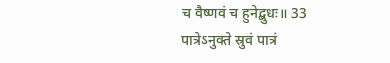च वैष्णवं च हुनेद्बुधः॥ 33
पात्रेऽनुक्ते स्रुवं पात्रं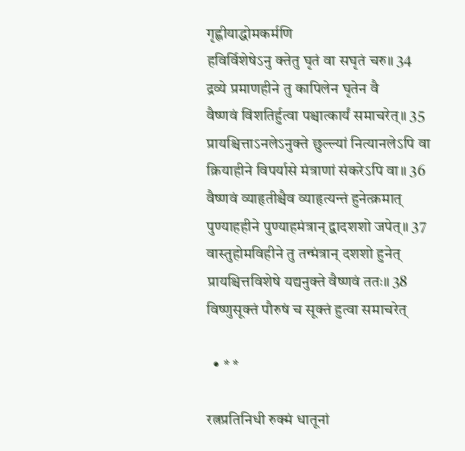गृह्णीयाद्धोमकर्मणि
हविर्विशेषेऽनु क्तेतु घृतं वा सघृतं चरु॥ 34
द्रव्ये प्रमाणहीने तु कापिलेन घृतेन वै
वैष्णवं विंशतिर्हुत्वा पश्चात्कार्यं समाचरेत्॥ 35
प्रायश्चित्ताऽनलेऽनुक्ते छुल्ल्यां नित्यानलेऽपि वा
क्रियाहीने विपर्यासे मंत्राणां संकरेऽपि वा॥ 36
वैष्णवं व्याहृतीश्चैव व्याहृत्यन्तं हुनेत्क्रमात्
पुण्याहहीने पुण्याहमंत्रान्‌ द्वादशशो जपेत्॥ 37
वास्तुहोमविहीने तु तन्मंत्रान्‌ दशशो हुनेत्
प्रायश्चित्तविशेषे यद्यनुक्ते वैष्णवं ततः॥ 38
विष्णुसूक्तं पौरुषं च सूक्तं हुत्वा समाचरेत्

  • * *

रत्नप्रतिनिधी रुक्मं धातूनां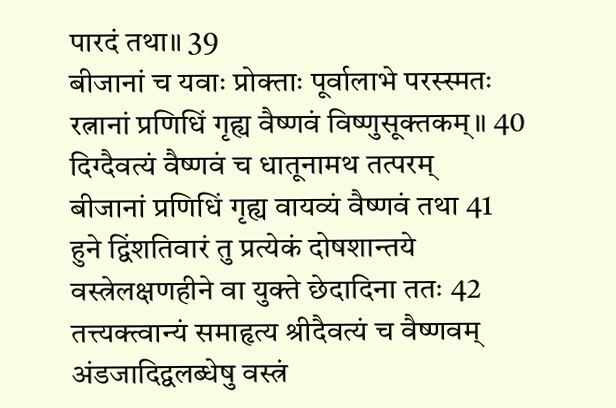पारदं तथा॥ 39
बीजानां च यवाः प्रोक्ताः पूर्वालाभे परस्स्मतः
रत्नानां प्रणिधिं गृह्य वैष्णवं विष्णुसूक्तकम्॥ 40
दिग्दैवत्यं वैष्णवं च धातूनामथ तत्परम्
बीजानां प्रणिधिं गृह्य वायव्यं वैष्णवं तथा 41
हुने द्विंशतिवारं तु प्रत्येकं दोषशान्तये
वस्त्रेलक्षणहीने वा युक्ते छेदादिना ततः 42
तत्त्यक्त्वान्यं समाहृत्य श्रीदैवत्यं च वैष्णवम्
अंडजादिद्वलब्धेषु वस्त्रं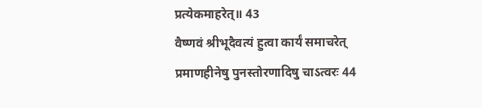प्रत्येकमाहरेत्॥ 43
वैष्णवं श्रीभूदैवत्यं हुत्वा कार्यं समाचरेत्
प्रमाणहीनेषु पुनस्तोरणादिषु चाऽत्वरः 44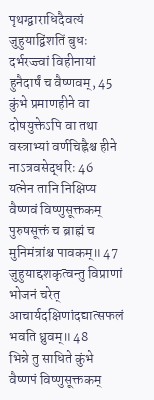पृथग्द्वाराधिदैवत्यं जुहुयाद्विंशतिं बुधः
दर्भरज्ज्वां विहीनायां हुनैदार्षं च वैष्णवम्, 45
कुंभे प्रमाणहीने वा दोषयुक्तेऽपि वा तथा
वस्त्राभ्यां वर्णचिह्नैश्च हीने नाऽत्रवसेद्धरिः 46
यत्नेन तानि निक्षिप्य वैष्णवं विष्णुसूक्तकम्
पुरुषसूक्तं च ब्राह्मं च मुनिमंत्रांश्च पावकम्॥ 47
जुहुयाद्दशकृत्वन्तु विप्राणां भोजनं चरेत्
आचार्यदक्षिणांदद्यात्सफलं भवति ध्रुवम्॥ 48
भिन्ने तु साधिते कुंभे वैष्णपं विष्णुसूक्तकम्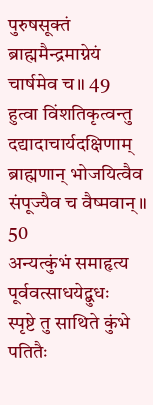पुरुषसूक्तं ब्राह्ममैन्द्रमाग्नेयं चार्षमेव च॥ 49
हुत्वा विंशतिकृत्वन्तु दद्यादाचार्यदक्षिणाम्
ब्राह्मणान्‌ भोजयित्वैव संपूज्यैव च वैष्मवान्‌॥ 50
अन्यत्कुंभं समाहृत्य पूर्ववत्साधयेद्बुधः
स्पृष्टे तु साथिते कुंभे पतितैः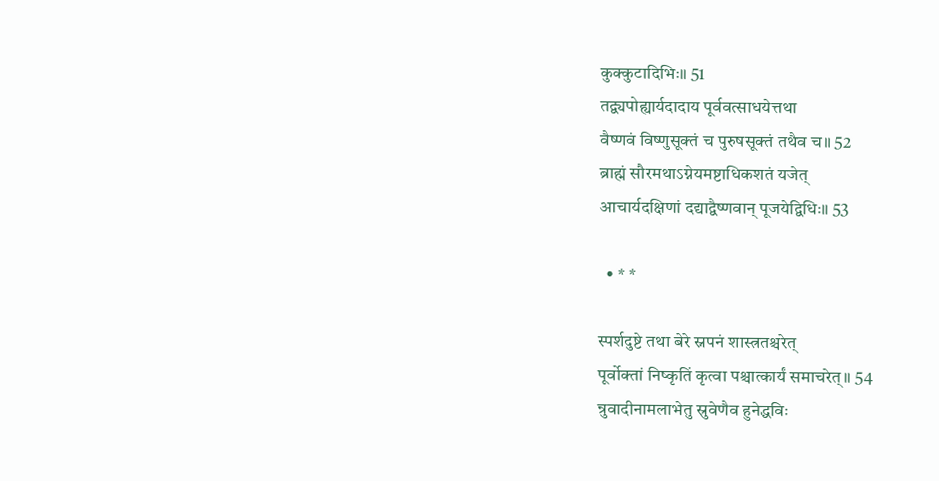कुक्कुटादिभिः॥ 51
तद्व्यपोह्यार्यदादाय पूर्ववत्साधयेत्तथा
वैष्णवं विष्णुसूक्तं च पुरुषसूक्तं तथैव च॥ 52
ब्राह्मं सौरमथाऽग्नेयमष्टाधिकशतं यजेत्
आचार्यदक्षिणां दद्याद्वैष्णवान्‌ पूजयेद्विधिः॥ 53

  • * *

स्पर्शदुष्टे तथा बेरे स्नपनं शास्त्रतश्चरेत्
पूर्वोक्तां निष्कृतिं कृत्वा पश्चात्कार्यं समाचरेत्॥ 54
न्रुवादीनामलाभेतु स्रुवेणैव हुनेद्धविः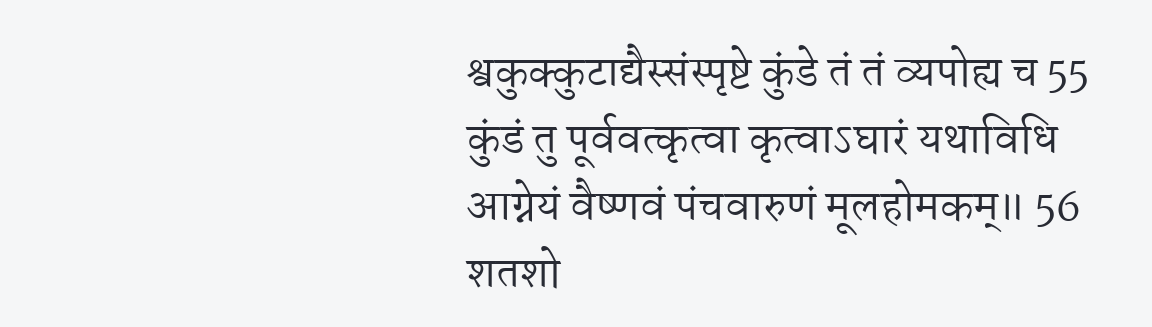श्वकुक्कुटाद्यैस्संस्पृष्टे कुंडे तं तं व्यपोह्य च 55
कुंडं तु पूर्ववत्कृत्वा कृत्वाऽघारं यथाविधि
आग्नेयं वैष्णवं पंचवारुणं मूलहोमकम्॥ 56
शतशो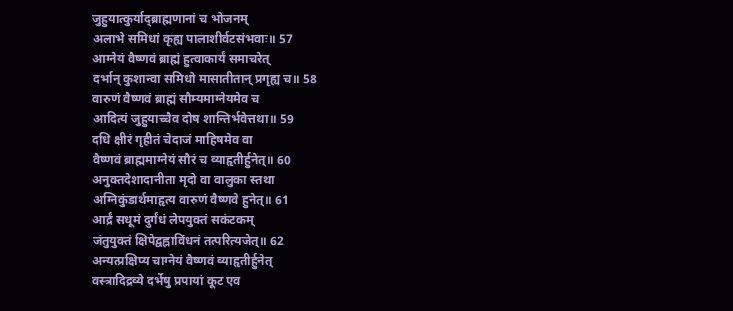जुहुयात्कुर्याद्ब्राह्मणानां च भोजनम्
अलाभे समिधां कृह्य पालाशीर्वटसंभवाः॥ 57
आग्नेयं वैष्णवं ब्राह्मं हुत्वाकार्यं समाचरेत्
दर्भान्‌ कुशान्वा समिधो मासातीतान्‌ प्रगृह्य च॥ 58
वारुणं वैष्णवं ब्राह्मं सौम्यमाग्नेयमेव च
आदित्यं जुहुयाच्चैव दोष शान्तिर्भवेत्तथा॥ 59
दधि क्षीरं गृहीतं चेदाजं माहिषमेव वा
वैष्णवं ब्राह्ममाग्नेयं सौरं च व्याहृतीर्हुनेत्॥ 60
अनुक्तदेशादानीता मृदो वा वालुका स्तथा
अग्निकुंडार्थमाहृत्य वारुणं वैष्णवे हुनेत्॥ 61
आर्द्रं सधूमं दुर्गंधं लेपयुक्तं सकंटकम्
जंतुयुक्तं क्षिपेद्वह्नाविंधनं तत्परित्यजेत्॥ 62
अन्यत्प्रक्षिप्य चाग्नेयं वैष्णवं व्याहृतीर्हुनेत्
वस्त्रादिद्रव्ये दर्भेषु प्रपायां कूट एव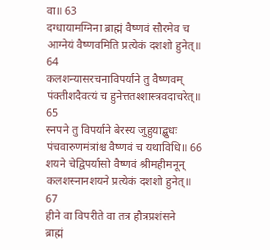वा॥ 63
दग्धायामग्निना ब्राह्मं वैष्णवं सौरमेव च
आग्नेयं वैष्णवमिति प्रत्येकं दशशो हुनेत्॥ 64
कलशन्यासरचनाविपर्याने तु वैष्णवम्
पंक्तीशदैवत्यं च हुनेत्ततश्शास्त्रवदाचरेत्॥ 65
स्नपने तु विपर्याने बेरस्य जुहुयाद्बुधः
पंचवारुणमंत्रांश्च वैष्णवं च यथाविधि॥ 66
शयने चेद्विपर्यासो वैष्णवं श्रीमहीमनून्‌
कलशस्नानशयने प्रत्येकं दशशो हुनेत्॥ 67
हीने वा विपरीते वा तत्र हौत्रप्रशंसने
ब्राह्मं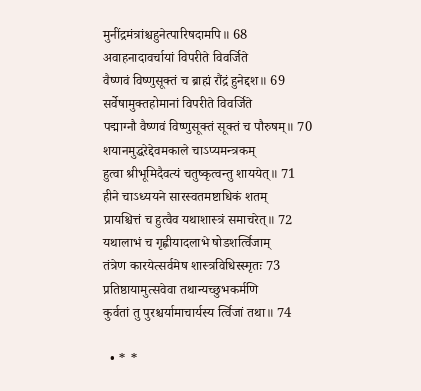मुनींद्रमंत्रांश्चहुनेत्पारिषदामपि॥ 68
अवाहनादावर्चायां विपरीते विवर्जिते
वैष्णवं विष्णुसूक्तं च ब्राह्मं रौंद्रं हुनेद्दश॥ 69
सर्वेषामुक्तहोमानां विपरीते विवर्जिते
पद्माग्नौ वैष्णवं विष्णुसूक्तं सूक्तं च पौरुषम्॥ 70
शयानमुद्धरेद्देवमकाले चाऽप्यमन्त्रकम्
हुत्वा श्रीभूमिदैवत्यं चतुष्कृत्वन्तु शाययेत्॥ 71
हीने चाऽध्ययने सारस्वतमष्टाधिकं शतम्
प्रायश्चित्तं च हुत्वैव यथाशास्त्रं समाचरेत्॥ 72
यथालाभं च गृह्णीयादलाभे षोडशर्त्विजाम्
तंत्रेण कारयेत्सर्वमेष शास्त्रविधिस्स्मृतः 73
प्रतिष्ठायामुत्सवेवा तथान्यच्छुभकर्मणि
कुर्वतां तु पुरश्चर्यामाचार्यस्य र्त्विजां तथा॥ 74

  • * *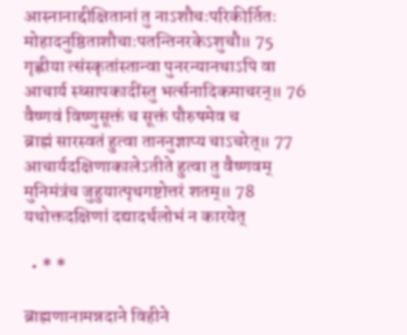आस्नानाद्दीक्षितानां तु नाऽशौचःपरिकीर्तितः
मोहादनुष्ठिताशौचाःपतन्तिनरकेऽशुचौ॥ 75
गृह्णीया त्संस्कृतांस्तान्वा पुनरन्यानथाऽपि वा
आचार्य स्थ्सापकादींस्तु भर्त्सनादिकमाचरन्‌॥ 76
वैष्णवं विष्णुसूक्तं च सूक्तं पौरुषमेव च
ब्राह्मं सारस्वतं हुत्वा ताननुज्ञाप्य चाऽचरेत्॥ 77
आचार्यदक्षिणाकालेऽतीते हुत्वा तु वैष्णवम्
मुनिमंत्रंच जुहुयात्पृथगष्टोत्तरं शतम्॥ 78
यथोक्तदक्षिणां दद्यादर्थलोभं न कारयेत्

  • * *

ब्राह्मणानामन्नदाने विहीने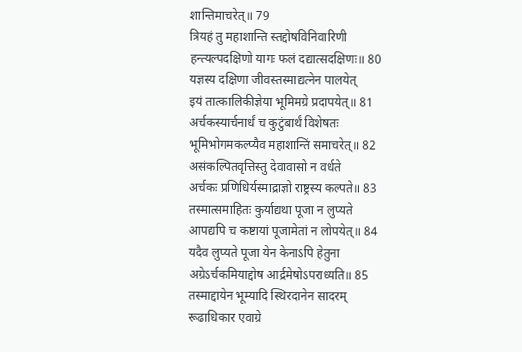शान्तिमाचरेत्॥ 79
त्रियहं तु महाशान्ति स्तद्दोषविनिवारिणी
हन्त्यल्पदक्षिणो यागः फलं दद्यात्सदक्षिणः॥ 80
यज्ञस्य दक्षिणा जीवस्तस्माद्यत्नेन पालयेत्
इयं तात्कालिकीज्ञेया भूमिमग्रे प्रदापयेत्॥ 81
अर्चकस्यार्चनार्धं च कुटुंबार्थं विशेषतः
भूमिभोगमकल्प्यैव महाशान्तिं समाचरेत्॥ 82
असंकल्पितवृत्तिस्तु देवावासो न वर्धते
अर्चकः प्रणिधिर्यस्माद्राज्ञो राष्ट्रस्य कल्पते॥ 83
तस्मात्समाहितः कुर्याद्यथा पूजा न लुप्यते
आपद्यपि च कष्टायां पूजामेतां न लोपयेत्॥ 84
यदैव लुप्यते पूजा येन केनाऽपि हेतुना
अग्रेऽर्चकमियाद्दोष आर्द्रमेषोऽपराध्यति॥ 85
तस्माद्दायेन भूम्यादि स्थिरदानेन सादरम्
रूढाधिकार एवाग्रे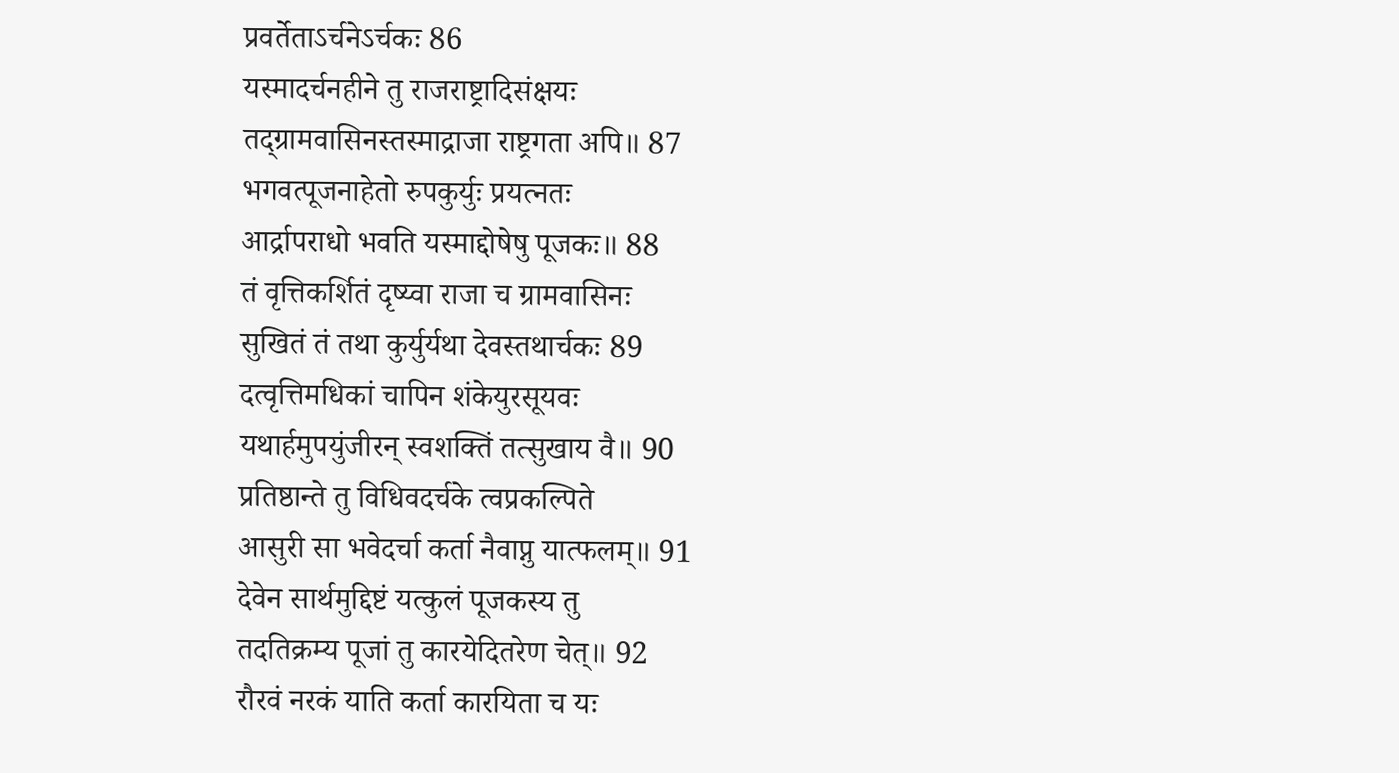प्रवर्तेताऽर्चनेऽर्चकः 86
यस्मादर्चनहीने तु राजराष्ट्रादिसंक्षयः
तद्ग्रामवासिनस्तस्माद्राजा राष्ट्रगता अपि॥ 87
भगवत्पूजनाहेतो रुपकुर्युः प्रयत्नतः
आर्द्रापराधो भवति यस्माद्दोषेषु पूजकः॥ 88
तं वृत्तिकर्शितं दृष्य्वा राजा च ग्रामवासिनः
सुखितं तं तथा कुर्युर्यथा देवस्तथार्चकः 89
दत्वृत्तिमधिकां चापिन शंकेयुरसूयवः
यथार्हमुपयुंजीरन्‌ स्वशक्तिं तत्सुखाय वै॥ 90
प्रतिष्ठान्ते तु विधिवदर्चके त्वप्रकल्पिते
आसुरी सा भवेदर्चा कर्ता नैवाप्नु यात्फलम्॥ 91
देवेन सार्थमुद्दिष्टं यत्कुलं पूजकस्य तु
तदतिक्रम्य पूजां तु कारयेदितरेण चेत्॥ 92
रौरवं नरकं याति कर्ता कारयिता च यः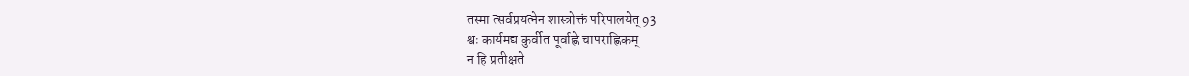तस्मा त्सर्वप्रयत्नेन शास्त्रोक्तं परिपालयेत् 93
श्वः कार्यमद्य कुर्वीत पूर्वाह्णे चापराह्णिकम्
न हि प्रतीक्षते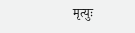मृत्युः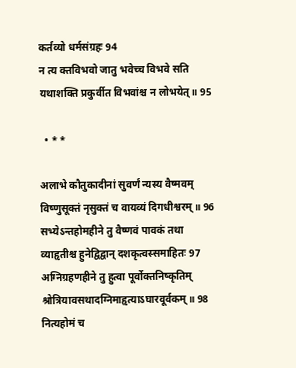कर्तव्यो धर्मसंग्रहः 94
न त्य क्तविभवो जातु भवेच्च विभवे सति
यथाशक्ति प्रकुर्वीत विभवांश्च न लोभयेत्॥ 95

  • * *

अलाभे कौतुकादीनां सुवर्णं न्यस्य वैष्मवम्
विष्णुसूक्तं नृसुक्तं च वायव्यं दिगधीश्वरम्॥ 96
सभ्येऽन्तहोमहीने तु वैष्णवं पावकं तथा
व्याहृतीश्च हुनेद्विद्वान्‌ दशकृत्वस्समाहितः 97
अग्निग्रहणहीने तु हुत्वा पूर्वोक्तनिष्कृतिम्
श्रोत्रियावसथादग्निमाहृत्याऽघारवूर्वकम्॥ 98
नित्यहोमं च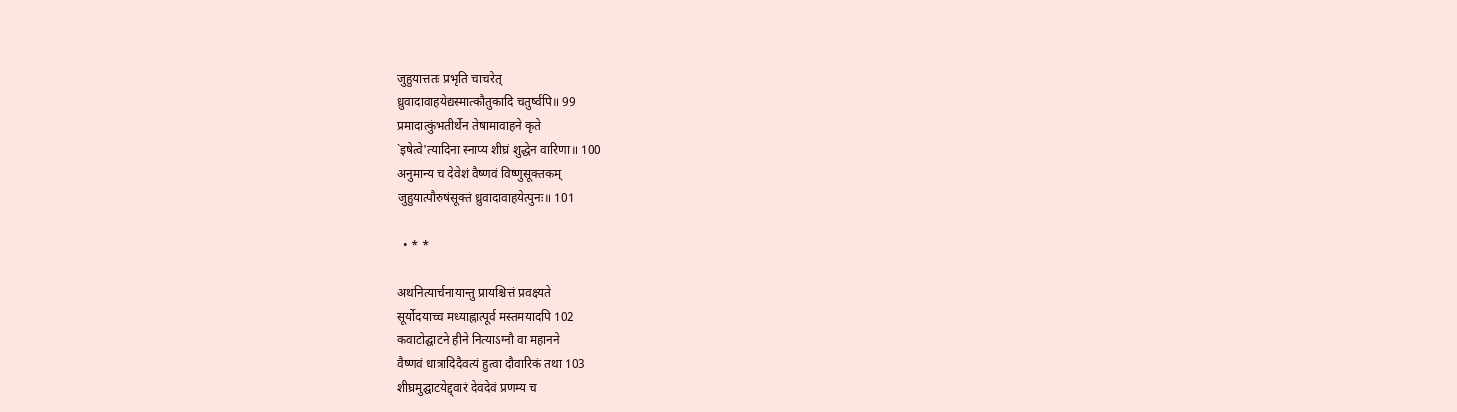जुहुयात्ततः प्रभृति चाचरेत्
ध्रुवादावाहयेद्यस्मात्कौतुकादि चतुर्ष्वपि॥ 99
प्रमादात्कुंभतीर्थेन तेषामावाहने कृते
`इषेत्वे'त्यादिना स्नाप्य शीघ्रं शुद्धेन वारिणा॥ 100
अनुमान्य च देवेशं वैष्णवं विष्णुसूक्तकम्
जुहुयात्पौरुषंसूक्तं ध्रुवादावाहयेत्पुनः॥ 101

  • * *

अथनित्यार्चनायान्तु प्रायश्चित्तं प्रवक्ष्यते
सूर्योदयाच्च मध्याह्नात्पूर्व मस्तमयादपि 102
कवाटोद्घाटने हीने नित्याऽग्नौ वा महानने
वैष्णवं धात्रादिदैवत्यं हुत्वा दौवारिकं तथा 103
शीघ्रमुद्घाटयेद्द्वारं देवदेवं प्रणम्य च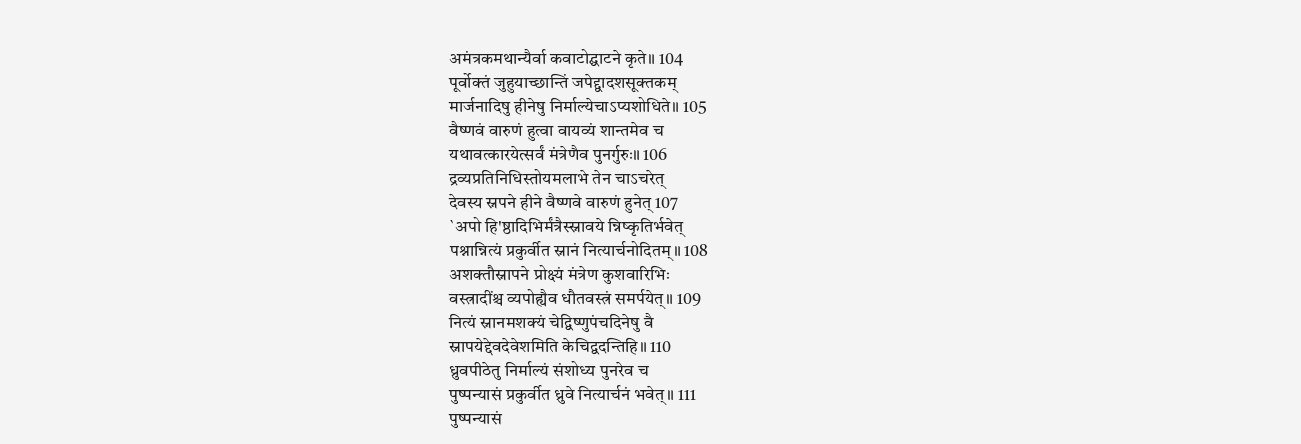अमंत्रकमथान्यैर्वा कवाटोद्घाटने कृते॥ 104
पूर्वोक्तं जुहुयाच्छान्तिं जपेद्द्वादशसूक्तकम्
मार्जनादिषु हीनेषु निर्माल्येचाऽप्यशोधिते॥ 105
वैष्णवं वारुणं हुत्वा वायव्यं शान्तमेव च
यथावत्कारयेत्सर्वं मंत्रेणैव पुनर्गुरुः॥ 106
द्रव्यप्रतिनिधिस्तोयमलाभे तेन चाऽचरेत्
देवस्य स्नपने हीने वैष्णवे वारुणं हुनेत् 107
`अपो हि'ष्ठादिभिर्मंत्रैस्स्नावये न्निष्कृतिर्भवेत्
पश्नान्नित्यं प्रकुर्वीत स्नानं नित्यार्चनोदितम्॥ 108
अशक्तौस्नापने प्रोक्ष्यं मंत्रेण कुशवारिभिः
वस्त्रादींश्च व्यपोह्यैव धौतवस्त्रं समर्पयेत्॥ 109
नित्यं स्नानमशक्यं चेद्विष्णुपंचदिनेषु वै
स्नापयेद्देवदेवेशमिति केचिद्वदन्तिहि॥ 110
ध्रुवपीठेतु निर्माल्यं संशोध्य पुनरेव च
पुष्पन्यासं प्रकुर्वीत ध्रुवे नित्यार्चनं भवेत्॥ 111
पुष्पन्यासं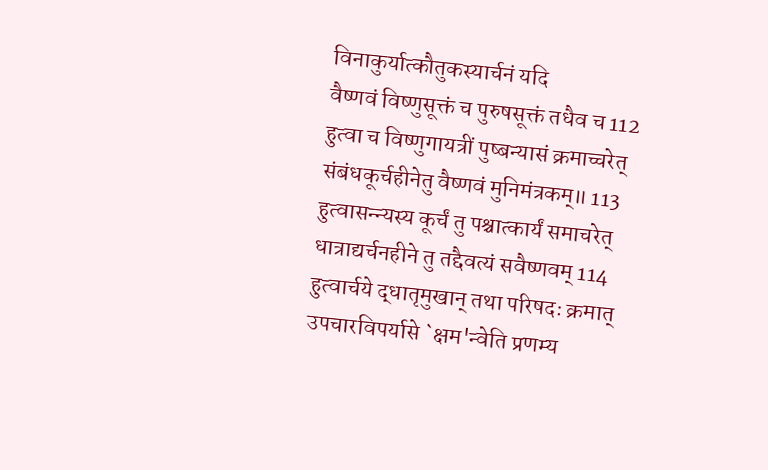विनाकुर्यात्कौतुकस्यार्चनं यदि
वैष्णवं विष्णुसूक्तं च पुरुषसूक्तं तधैव च 112
हुत्वा च विष्णुगायत्रीं पुष्बन्यासं क्रमाच्चरेत्
संबंधकूर्चहीनेतु वैष्णवं मुनिमंत्रकम्॥ 113
हुत्वासन्न्यस्य कूर्चं तु पश्चात्कार्यं समाचरेत्
धात्राद्यर्चनहीने तु तद्दैवत्यं सवैष्णवम् 114
हुत्वार्चये द्धातृमुखान्‌ तथा परिषदः क्रमात्
उपचारविपर्यासे `क्षम'न्वेति प्रणम्य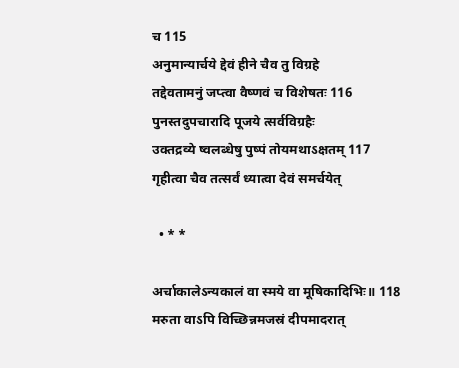च 115
अनुमान्यार्चये द्देवं हीने चैव तु विग्रहे
तद्देवतामनुं जप्त्वा वैष्णवं च विशेषतः 116
पुनस्तदुपचारादि पूजये त्सर्वविग्रहैः
उक्तद्रव्ये ष्वलब्धेषु पुष्पं तोयमथाऽक्षतम् 117
गृहीत्वा चैव तत्सर्वं ध्यात्वा देवं समर्चयेत्

  • * *

अर्चाकालेऽन्यकालं वा स्मये वा मूषिकादिभिः॥ 118
मरुता वाऽपि विच्छिन्नमजस्रं दीपमादरात्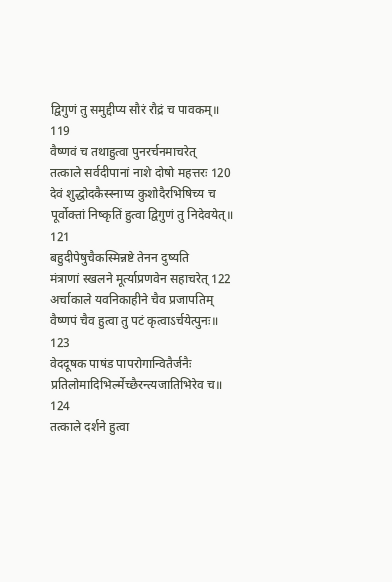द्विगुणं तु समुद्दीप्य सौरं रौद्रं च पावकम्॥ 119
वैष्णवं च तथाहुत्वा पुनरर्चनमाचरेत्
तत्काले सर्वदीपानां नाशे दोषो महत्तरः 120
देवं शुद्धोदकैस्स्नाप्य कुशोदैरभिषिच्य च
पूर्वोक्तां निष्कृतिं हुत्वा द्विगुणं तु निदेवयेत्॥ 121
बहुदीपेषुचैकस्मिन्नष्टे तेनन दुष्यति
मंत्राणां स्खलने मूर्त्याप्रणवेन सहाचरेत् 122
अर्चाकाले यवनिकाहीने चैव प्रजापतिम्
वैष्णपं चैव हुत्वा तु पटं कृत्वाऽर्चयेत्पुनः॥ 123
वेददूषक पाषंड पापरोगान्वितैर्जनैः
प्रतिलोमादिभिर्ल्मेच्छैरन्त्यजातिभिरेव च॥ 124
तत्काले दर्शने हुत्वा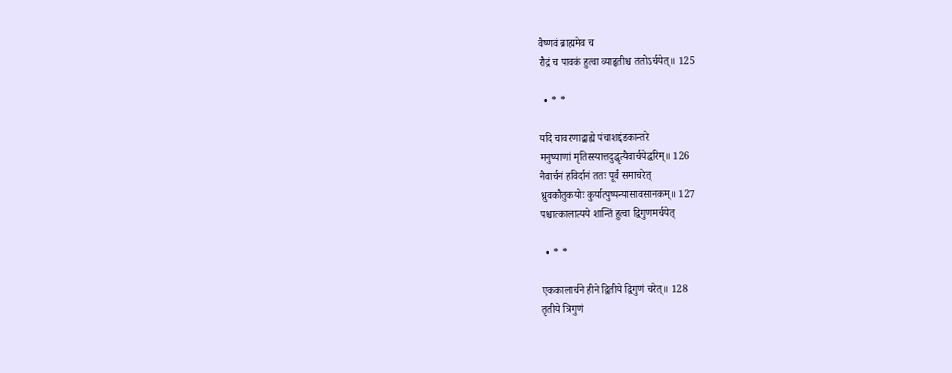वैष्णवं ब्राह्ममेव च
रौद्रं च पावकं हुत्वा व्याहृतीश्च ततोऽर्चयेत्॥ 125

  • * *

यदि चावरणाद्बाह्ये पंचाशद्दंडकान्तरे
मनुष्याणां मृतिस्स्यात्तदुद्धृत्यैवार्चयेद्धरिम्॥ 126
नैवार्चनं हविर्दानं ततः पूर्वं समाचरेत्
ध्रुवकौतुकयोः कुर्यात्पुष्पन्यासावसानकम्॥ 127
पश्चात्कालात्यये शान्तिं हुत्वा द्विगुणमर्चयेत्

  • * *

एककालार्चने हीने द्वितीये द्विगुणं चरेत्॥ 128
तृतीये त्रिगुणं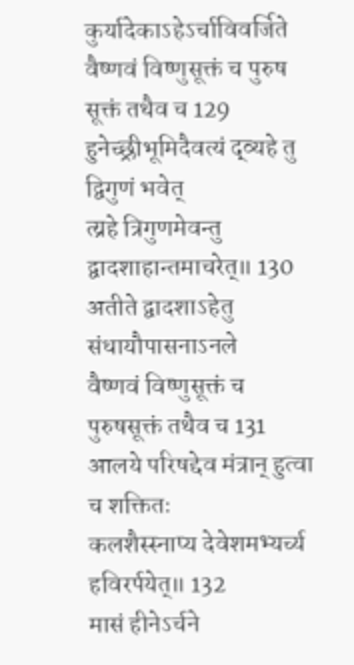कुर्यादेकाऽहेऽर्चाविवर्जिते
वैष्णवं विष्णुसूक्तं च पुरुष सूक्तं तथैव च 129
हुनेच्छ्रीभूमिदैवत्यं द्व्यहे तु द्विगुणं भवेत्
त्य्रहे त्रिगुणमेवन्तु द्वादशाहान्तमाचरेत्॥ 130
अतीते द्वादशाऽहेतु संधायौपासनाऽनले
वैष्णवं विष्णुसूक्तं च पुरुषसूक्तं तथैव च 131
आलये परिषद्देव मंत्रान्‌ हुत्वा च शक्तितः
कलशैस्स्नाप्य देवेशमभ्यर्च्य हविरर्पयेत्॥ 132
मासं हीनेऽर्चने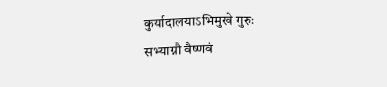कुर्यादालयाऽभिमुखे गुरुः
सभ्याग्नौ वैष्णवं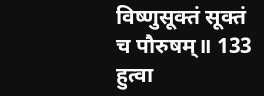विष्णुसूक्तं सूक्तं च पौरुषम्॥ 133
हुत्वा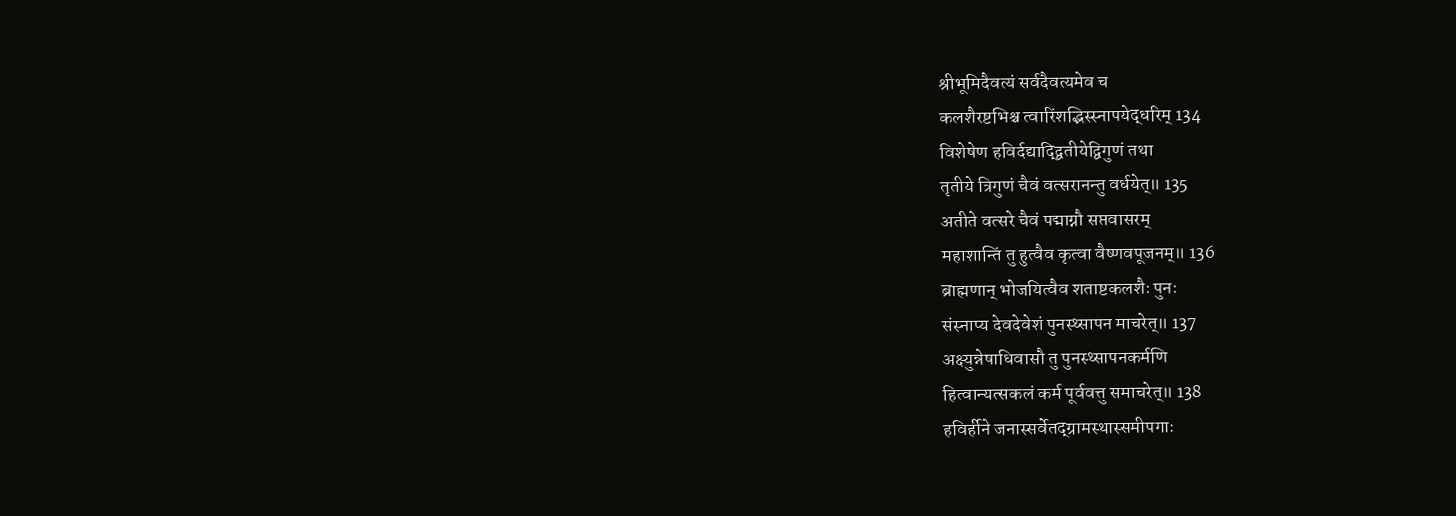श्रीभूमिदैवत्यं सर्वदैवत्यमेव च
कलशैरष्टभिश्च त्वारिंशद्भिस्स्नापयेद्धरिम् 134
विशेषेण हविर्दद्याद्द्वितीयेद्विगुणं तथा
तृतीये त्रिगुणं चैवं वत्सरानन्तु वर्धयेत्॥ 135
अतीते वत्सरे चैवं पद्माग्नौ सप्तवासरम्
महाशान्तिं तु हुत्वैव कृत्वा वैष्णवपूजनम्॥ 136
ब्राह्मणान्‌ भोजयित्वैव शताष्टकलशैः पुनः
संस्नाप्य देवदेवेशं पुनस्थ्सापन माचरेत्॥ 137
अक्ष्युन्नेषाधिवासौ तु पुनस्थ्सापनकर्मणि
हित्वान्यत्सकलं कर्म पूर्ववत्तु समाचरेत्॥ 138
हविर्हीने जनास्सर्वेतद्ग्रामस्थास्समीपगाः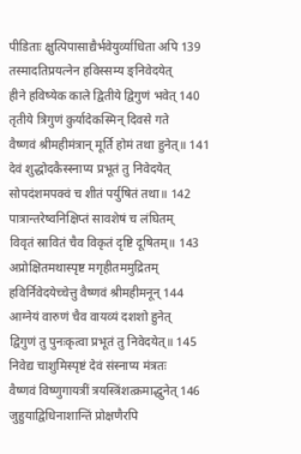पीडिताः क्षुत्पिपासाद्यैर्भवेयुर्व्याधिता अपि 139
तस्मादतिप्रयत्नेन हविस्सम्य ङ्निवेदयेत्
हीने हविष्येक काले द्वितीये द्विगुणं भवेत् 140
तृतीये त्रिगुणं कुर्यादेकस्मिन्‌ दिवसे गते
वैष्णवं श्रीमहीमंत्रान्‌ मूर्ति होमं तथा हुनेत्॥ 141
देवं शुद्धोदकैस्स्नाप्य प्रभूतं तु निवेदयेत्
सोपदंशमपक्वं च शीतं पर्युषितं तथा॥ 142
पात्रान्तरेष्वनिक्षिप्तं सावशेषं च लंघितम्
विवृतं स्रावितं चैव विकृतं दृष्टि दूषितम्॥ 143
अप्रोक्षितमथास्पृष्ट मगृहीतममुद्रितम्
हविर्निवेदयेच्चेत्तु वैष्णवं श्रीमहीमनून्‌ 144
आग्नेयं वारुणं चैव वायव्यं दशशो हुनेत्
द्विगुणं तु पुनःकृत्वा प्रभूतं तु निवेदयेत्॥ 145
निवेद्य चाशुमिस्पृष्टं देवं संस्नाप्य मंत्रतः
वैष्णवं विष्णुगायत्रीं त्रयस्त्रिंशत्क्रमाद्धुनेत् 146
जुहुयाद्विधिनाशान्तिं प्रोक्षणैरपि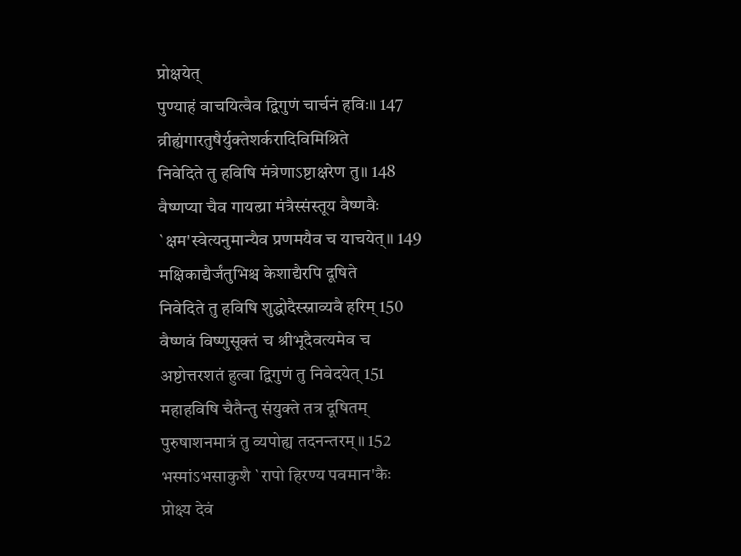प्रोक्षयेत्
पुण्याहं वाचयित्वैव द्विगुणं चार्चनं हविः॥ 147
व्रीह्यंगारतुषैर्युक्तेशर्करादिविमिश्रिते
निवेदिते तु हविषि मंत्रेणाऽष्टाक्षरेण तु॥ 148
वैष्णप्या चैव गायत्य्रा मंत्रैस्संस्तूय वैष्णवैः
`क्षम'स्वेत्यनुमान्यैव प्रणमयैव च याचयेत्॥ 149
मक्षिकाद्यैर्जंतुभिश्च केशाद्यैरपि दूषिते
निवेदिते तु हविषि शुद्धोदैस्स्नाव्यवै हरिम् 150
वैष्णवं विष्णुसूक्तं च श्रीभूदैवत्यमेव च
अष्टोत्तरशतं हुत्वा द्विगुणं तु निवेदयेत् 151
महाहविषि चैतैन्तु संयुक्ते तत्र दूषितम्
पुरुषाशनमात्रं तु व्यपोह्य तदनन्तरम्॥ 152
भस्मांऽभसाकुशै `रापो हिरण्य पवमान'कैः
प्रोक्ष्य देवं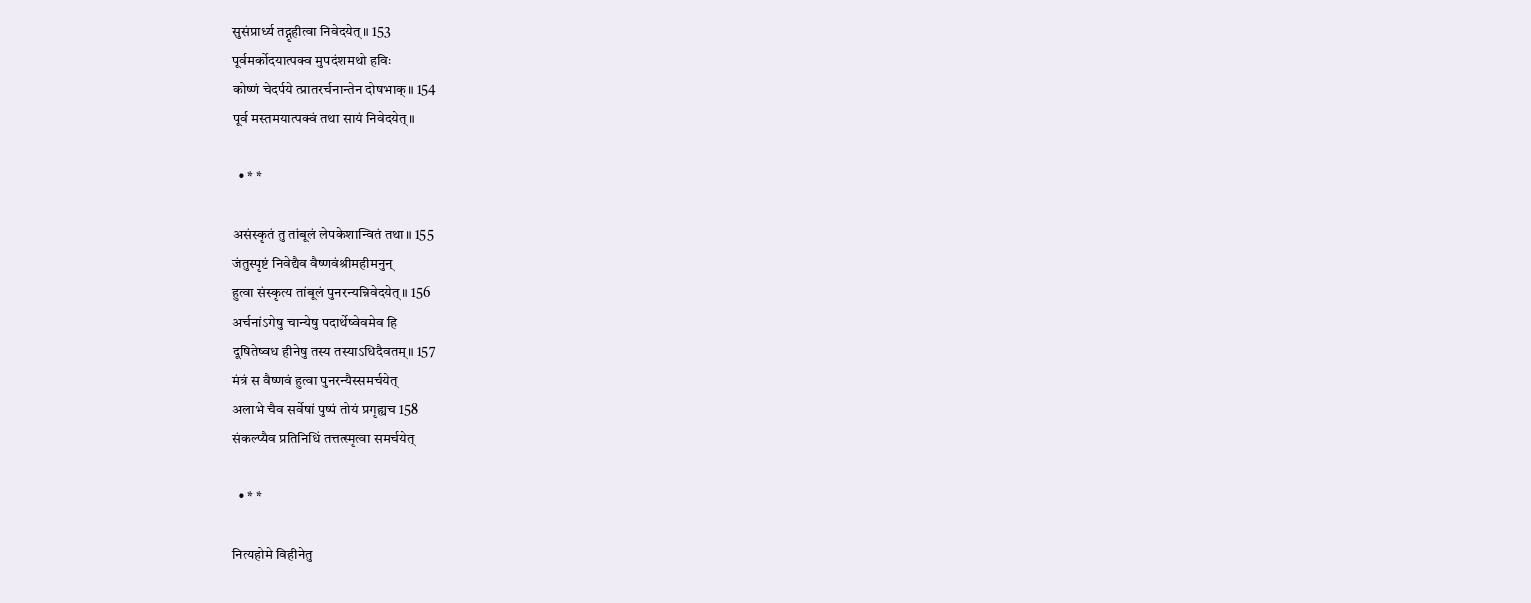सुसंप्रार्ध्य तद्गृहीत्वा निवेदयेत्॥ 153
पूर्वमर्कोदयात्पक्व मुपदंशमथो हविः
कोष्णं चेदर्पये त्प्रातरर्चनान्तेन दोषभाक्॥ 154
पूर्व मस्तमयात्पक्वं तथा सायं निवेदयेत्॥

  • * *

असंस्कृतं तु तांबूलं लेपकेशान्वितं तथा॥ 155
जंतुस्पृष्टं निवेद्यैव वैष्णवंश्रीमहीमनुन्‌
हुत्वा संस्कृत्य तांबूलं पुनरन्यन्निवेदयेत्॥ 156
अर्चनांऽगेषु चान्येषु पदार्थेष्वेवमेव हि
दूषितेष्वध हीनेषु तस्य तस्याऽधिदैवतम्॥ 157
मंत्रं स वैष्णवं हुत्वा पुनरन्यैस्समर्चयेत्
अलाभे चैव सर्वेषां पुष्पं तोयं प्रगृह्यच 158
संकल्प्यैव प्रतिनिधिं तत्तत्स्मृत्वा समर्चयेत्

  • * *

नित्यहोमे विहीनेतु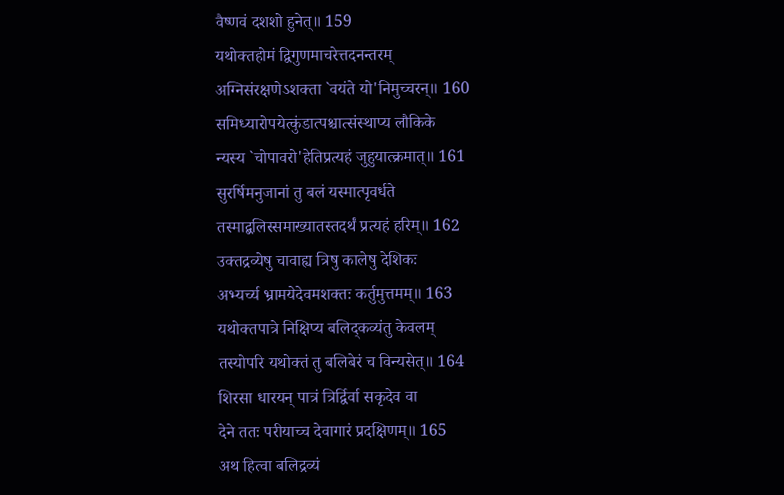वैष्णवं दशशो हुनेत्॥ 159
यथोक्तहोमं द्विगुणमाचरेत्तदनन्तरम्
अग्निसंरक्षणेऽशक्ता `वयंते यो'निमुच्चरन्‌॥ 160
समिध्यारोपयेत्कुंडात्पश्चात्संस्थाप्य लौकिके
न्यस्य `चोपावरो'हेतिप्रत्यहं जुहुयात्क्रमात्॥ 161
सुरर्षिमनुजानां तु बलं यस्मात्पृवर्धते
तस्माद्बलिस्समाख्यातस्तदर्थं प्रत्यहं हरिम्॥ 162
उक्तद्रव्येषु चावाह्य त्रिषु कालेषु देशिकः
अभ्यर्च्य भ्रामयेदेवमशक्तः कर्तुमुत्तमम्॥ 163
यथोक्तपात्रे निक्षिप्य बलिद्कव्यंतु केवलम्
तस्योपरि यथोक्तं तु बलिबेरं च विन्यसेत्॥ 164
शिरसा धारयन्‌ पात्रं त्रिर्द्विर्वा सकृदेव वा
देने ततः परीयाच्च देवागारं प्रदक्षिणम्॥ 165
अथ हित्वा बलिद्रव्यं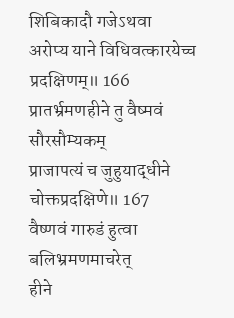शिबिकादौ गजेऽथवा
अरोप्य याने विधिवत्कारयेच्च प्रदक्षिणम्॥ 166
प्रातर्भ्रमणहीने तु वैष्मवं सौरसौम्यकम्
प्राजापत्यं च जुहुयाद्धीने चोक्तप्रदक्षिणे॥ 167
वैष्णवं गारुडं हुत्वा बलिभ्रमणमाचरेत्
हीने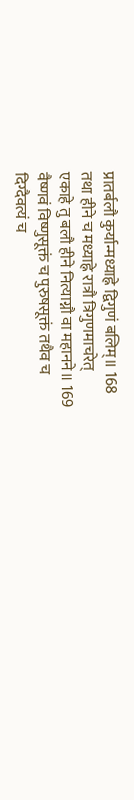प्रातर्बलौ कुर्यान्मध्याह्ने द्विगुणं बलिम्॥ 168
तथा हीने च मध्याह्ने रात्रौ त्रिगुणमाचरेत्
एकाहे तु बलौ हीने नित्याग्नौ वा महानने॥ 169
वैष्णवं विष्णुसूक्तं च पुरुषसूक्तं तथैव च
दिग्दैवत्यं च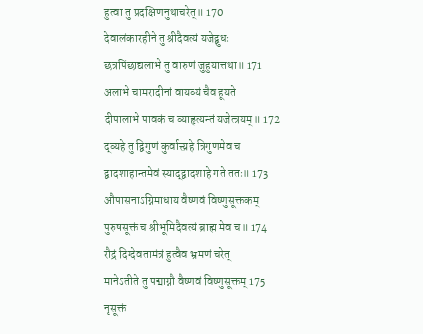हुत्वा तु प्रदक्षिणनुथाचरेत्॥ 170
देवालंकारहीने तु श्रीदैवत्यं यजेद्बुधः
छत्रपिंछाद्यलाभे तु वारुणं जुहुयात्तथा॥ 171
अलाभे चामरादीनां वायव्यं चैव हूयते
दीपालाभे पावकं च व्याहृत्यन्तं यजेत्त्रयम्॥ 172
द्व्यहे तु द्विगुणं कुर्वात्त्य्रहे त्रिगुणमेव च
द्वादशाहान्तमेवं स्याद्द्वादशाहे गते ततः॥ 173
औपासनाऽग्निमाधाय वैष्णवं विष्णुसूक्तकम्
पुरुषसूक्तं च श्रीभूमिदैवत्यं ब्राह्म मेव च॥ 174
रौद्रं दिग्देवतामंत्रं हुत्वैव भ्रमणं चरेत्
मानेऽतीते तु पद्माग्नौ वैष्णवं विष्णुसूक्तम् 175
नृसूक्तं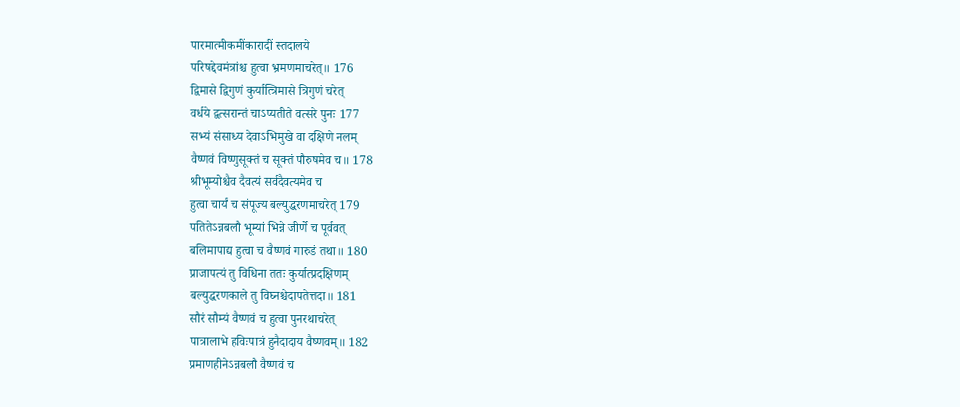पारमात्मीकमींकारादीं स्तदालये
परिषद्देवमंत्रांश्च हुत्वा भ्रमणमाचरेत्॥ 176
द्विमासे द्विगुणं कुर्यात्त्रिमासे त्रिगुणं चरेत्
वर्धये द्वत्सरान्तं चाऽप्यतीते वत्सरे पुनः 177
सभ्यं संसाध्य देवाऽभिमुखे वा दक्षिणे नलम्
वैष्णवं विष्णुसूक्तं च सूक्तं पौरुषमेव च॥ 178
श्रीभूम्योश्चैव दैवत्यं सर्वदैवत्यमेव च
हुत्वा चार्यं च संपूज्य बल्युद्धरणमाचरेत् 179
पतितेऽन्नबलौ भूम्यां भिन्ने जीर्णे च पूर्ववत्
बलिमापाद्य हुत्वा च वैष्णवं गारुडं तथा॥ 180
प्राजापत्यं तु विधिना ततः कुर्यात्प्रदक्षिणम्
बल्युद्धरणकाले तु विघ्नश्चेदापतेत्तदा॥ 181
सौरं सौम्यं वैष्णवं च हुत्वा पुनरथाचरेत्
पात्रालाभे हविःपात्रं हुनैदादाय वैष्णवम्॥ 182
प्रमाणहीनेऽन्नबलौ वैष्णवं च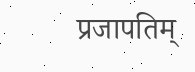प्रजापतिम्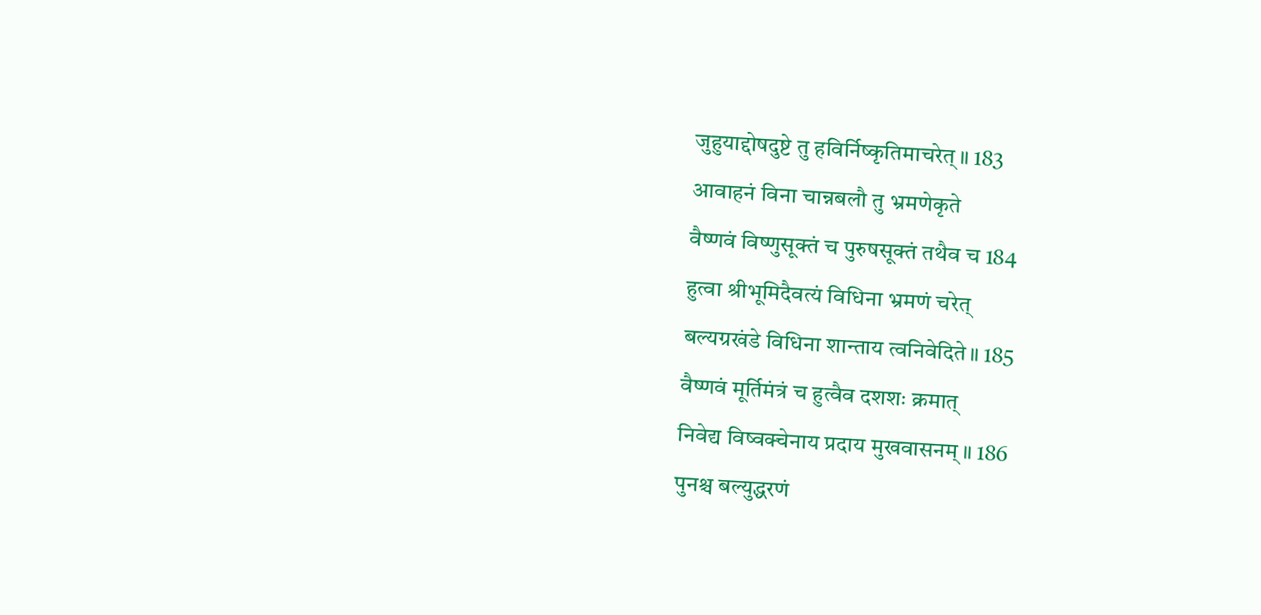जुहुयाद्दोषदुष्टे तु हविर्निष्कृतिमाचरेत्॥ 183
आवाहनं विना चान्नबलौ तु भ्रमणेकृते
वैष्णवं विष्णुसूक्तं च पुरुषसूक्तं तथैव च 184
हुत्वा श्रीभूमिदैवत्यं विधिना भ्रमणं चरेत्
बल्यग्रखंडे विधिना शान्ताय त्वनिवेदिते॥ 185
वैष्णवं मूर्तिमंत्रं च हुत्वैव दशशः क्रमात्
निवेद्य विष्वक्चेनाय प्रदाय मुखवासनम्॥ 186
पुनश्च बल्युद्धरणं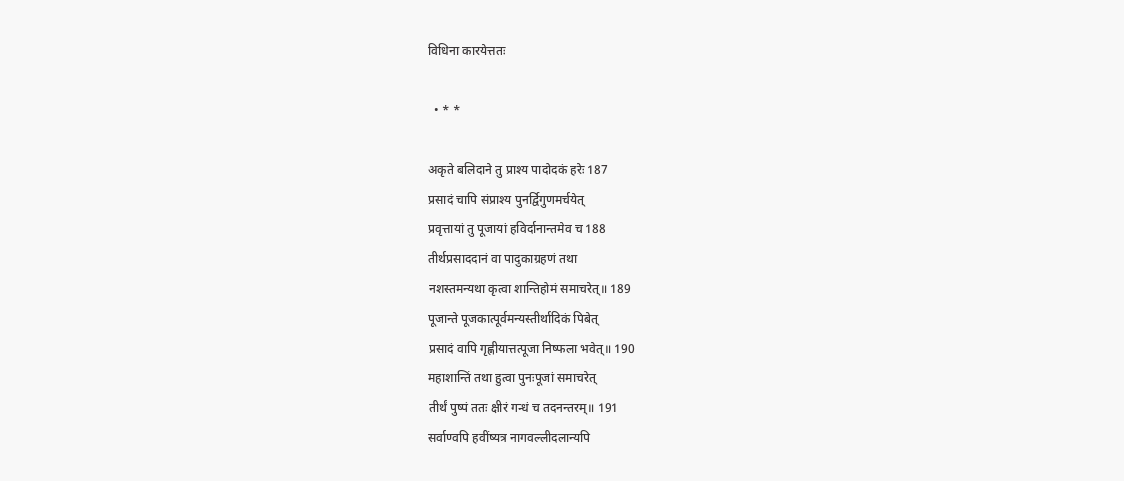विधिना कारयेत्ततः

  • * *

अकृते बलिदाने तु प्राश्य पादोदकं हरेः 187
प्रसादं चापि संप्राश्य पुनर्द्विगुणमर्चयेत्
प्रवृत्तायां तु पूजायां हविर्दानान्तमेव च 188
तीर्थप्रसाददानं वा पादुकाग्रहणं तथा
नशस्तमन्यथा कृत्वा शान्तिहोमं समाचरेत्॥ 189
पूजान्ते पूजकात्पूर्वमन्यस्तीर्थादिकं पिबेत्
प्रसादं वापि गृह्णीयात्तत्पूजा निष्फला भवेत्॥ 190
महाशान्तिं तथा हुत्वा पुनःपूजां समाचरेत्
तीर्थं पुष्पं ततः क्षीरं गन्धं च तदनन्तरम्॥ 191
सर्वाण्वपि हवींष्यत्र नागवल्लीदलान्यपि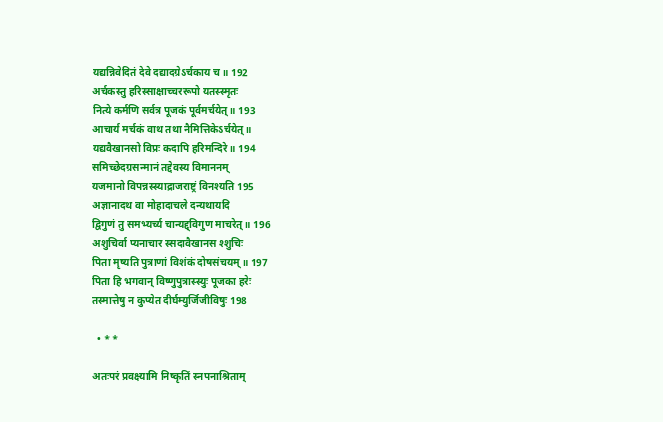यद्यन्निवेदितं देवे दद्यादग्रेऽर्चकाय च॥ 192
अर्चकस्तु हरिस्साक्षाच्चररूपो यतस्स्मृतः
नित्ये कर्मणि सर्वत्र पूजकं पूर्वमर्चयेत्॥ 193
आचार्य मर्चकं वाथ तथा नैमित्तिकेऽर्चयेत्॥
यद्यवैखानसो विप्रः कदापि हरिमन्दिरे॥ 194
समिच्छेदग्रसन्मानं तद्देवस्य विमाननम्
यजमानो विपन्नस्स्याद्राजराष्ट्रं विनश्यति 195
अज्ञानादथ वा मोहादाचले दन्यथायदि
द्विगुणं तु समभ्यर्च्य चान्यद्द्विगुण माचरेत्॥ 196
अशुचिर्वा प्यनाचार स्सदावैखानस श्शुचिः
पिता मृष्यति पुत्राणां विशंकं दोषसंचयम्॥ 197
पिता हि भगवान्‌ विष्णुपुत्रास्स्युः पूजका हरेः
तस्मात्तेषु न कुप्येत दीर्घम्युर्जिजीविषुः 198

  • * *

अतःपरं प्रवक्ष्यामि निष्कृतिं स्नपनाश्रिताम्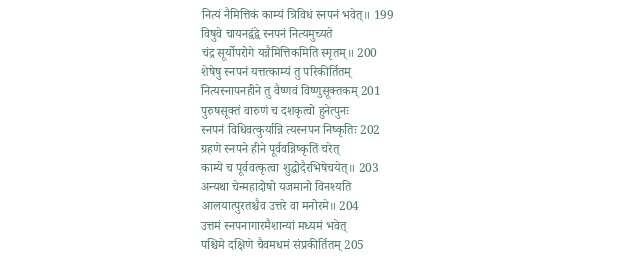नित्यं नैमित्तिकं काम्यं त्रिविधं स्नपनं भवेत्॥ 199
विषुवे चायनद्वंद्वे स्नपनं नित्यमुच्यते
चंद्र सूर्योपरोगे यन्नैमित्तिकमिति स्मृतम्॥ 200
शेषेषु स्नपनं यत्तत्काम्यं तु परिकीर्तितम्
नित्यस्नापनहीने तु वैष्णवं विष्णुसूक्तकम् 201
पुरुषसूक्तं वारुणं च दशकृत्वो हुनेत्पुनः
स्नपनं विधिवत्कुर्यान्नि त्यस्नपन निष्कृतिः 202
ग्रहणे स्नपने हीने पूर्ववन्निष्कृतिं चरेत्
काम्ये च पूर्ववत्कृत्वा शुद्धोदैरभिषेचयेत्॥ 203
अन्यथा चेन्महादोषो यजमानो विनश्यति
आलयात्पुरतश्चैव उत्तरे वा मनोरमे॥ 204
उत्तमं स्नपनागारमैशान्यां मध्यमं भवेत्
पश्चिमे दक्षिणे चैवमधमं संप्रकीर्तितम् 205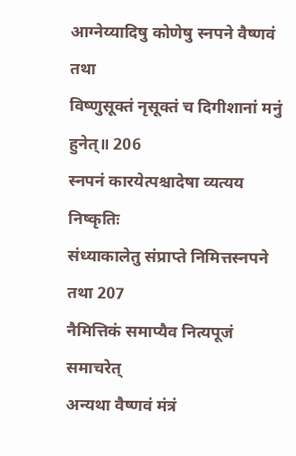आग्नेय्यादिषु कोणेषु स्नपने वैष्णवं तथा
विष्णुसूक्तं नृसूक्तं च दिगीशानां मनुं हुनेत्॥ 206
स्नपनं कारयेत्पश्चादेषा व्यत्यय निष्कृतिः
संध्याकालेतु संप्राप्ते निमित्तस्नपने तथा 207
नैमित्तिकं समाप्यैव नित्यपूजं समाचरेत्
अन्यथा वैष्णवं मंत्रं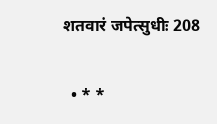शतवारं जपेत्सुधीः 208

  • * *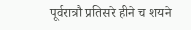पूर्वरात्रौ प्रतिसरे हीने च शयने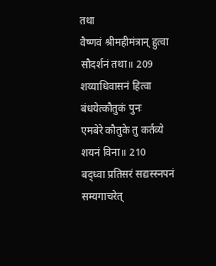तथा
वैष्णवं श्रीमहीमंत्रान्‌ हुत्वा सौदर्शनं तथा॥ 209
शय्याधिवासनं हित्वा बंधयेत्कौतुकं पुनः
एमबेरे कौतुके तु कर्तव्ये शयनं विना॥ 210
बद्ध्वा प्रतिसरं सद्यस्स्नपनं सम्यगाचरेत्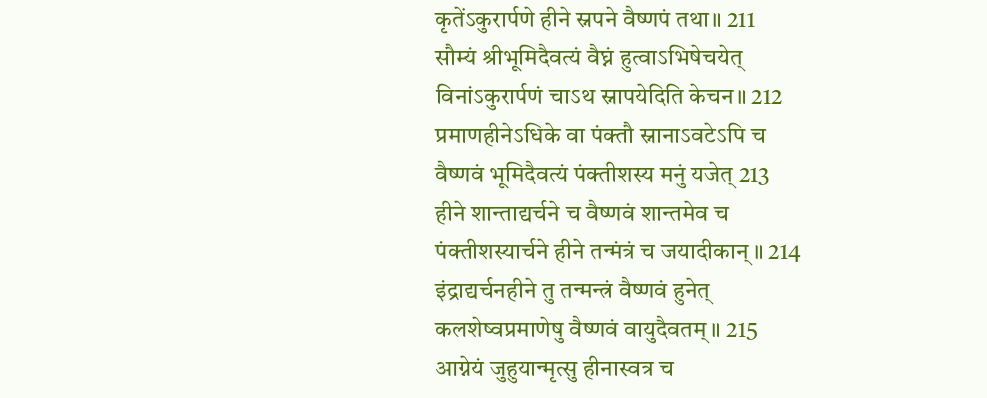कृतेंऽकुरार्पणे हीने स्नपने वैष्णपं तथा॥ 211
सौम्यं श्रीभूमिदैवत्यं वैघ्नं हुत्वाऽभिषेचयेत्
विनांऽकुरार्पणं चाऽथ स्नापयेदिति केचन॥ 212
प्रमाणहीनेऽधिके वा पंक्तौ स्नानाऽवटेऽपि च
वैष्णवं भूमिदैवत्यं पंक्तीशस्य मनुं यजेत् 213
हीने शान्ताद्यर्चने च वैष्णवं शान्तमेव च
पंक्तीशस्यार्चने हीने तन्मंत्रं च जयादीकान्‌॥ 214
इंद्राद्यर्चनहीने तु तन्मन्त्रं वैष्णवं हुनेत्
कलशेष्वप्रमाणेषु वैष्णवं वायुदैवतम्॥ 215
आग्नेयं जुहुयान्मृत्सु हीनास्वत्र च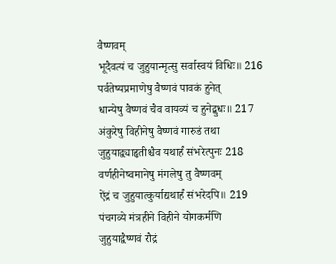वैष्णवम्
भूदैवत्यं च जुहुयान्मृत्सु सर्वास्वयं विधिः॥ 216
पर्वतेष्यप्रमाणेषु वैष्णवं पावकं हुनेत्
धान्येषु वैष्णवं चैव वायव्यं च हुनेद्बुधः॥ 217
अंकुरेषु विहीनेषु वैष्णवं गारुडं तथा
जुहुयाद्व्याहृतीश्चैव यथार्हं संभरेत्पुनः 218
वर्णहीनेष्वमानेषु मंगलेषु तु वैष्णवम्
ऐंद्रं च जुहुयात्कुर्याद्यथार्हं संभरेदपि॥ 219
पंचगव्ये मंत्रहीने विहीने योगकर्मणि
जुहुयाद्वैष्णवं रौद्रं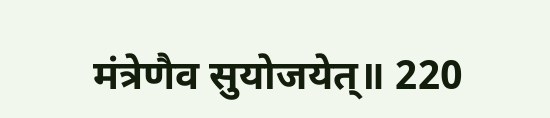मंत्रेणैव सुयोजयेत्॥ 220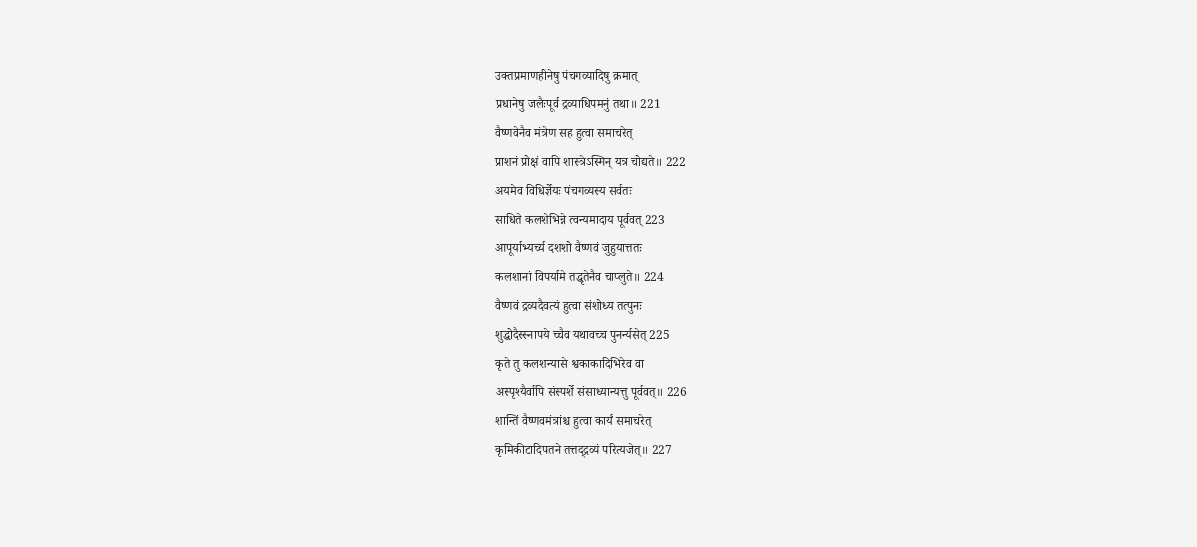उक्तप्रमाणहीनेषु पंचगव्यादिषु क्रमात्
प्रधानेषु जलैःपूर्व द्रव्याधिपमनुं तथा॥ 221
वैष्णवेनैव मंत्रेण सह हुत्वा समाचरेत्
प्राशनं प्रोक्षं वापि शास्त्रेऽस्मिन्‌ यत्र चोद्यते॥ 222
अयमेव विधिर्ज्ञेयः पंचगव्यस्य सर्वतः
साधिते कलशेभिन्ने त्वन्यमादाय पूर्ववत् 223
आपूर्याभ्यर्च्य दशशो वैष्णवं जुहुयात्ततः
कलशानां विपर्यामे तद्धृतेनैव चाप्लुते॥ 224
वैष्णवं द्रव्यदैवत्यं हुत्वा संशोध्य तत्पुनः
शुद्धोदैस्स्नापये च्चैव यथावच्च पुनर्न्यसेत् 225
कृते तु कलशन्यासे श्वकाकादिभिरेव वा
अस्पृश्यैर्वापि संस्पर्शे संसाध्यान्यत्तु पूर्ववत्॥ 226
शान्तिं वैष्णवमंत्रांश्च हुत्वा कार्यं समाचरेत्
कृमिकीटादिपतने तत्तद्द्रव्यं परित्यजेत्॥ 227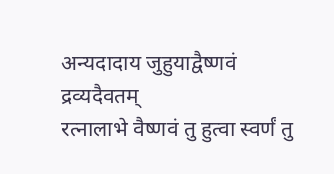अन्यदादाय जुहुयाद्वैष्णवं द्रव्यदैवतम्
रत्नालाभे वैष्णवं तु हुत्वा स्वर्णं तु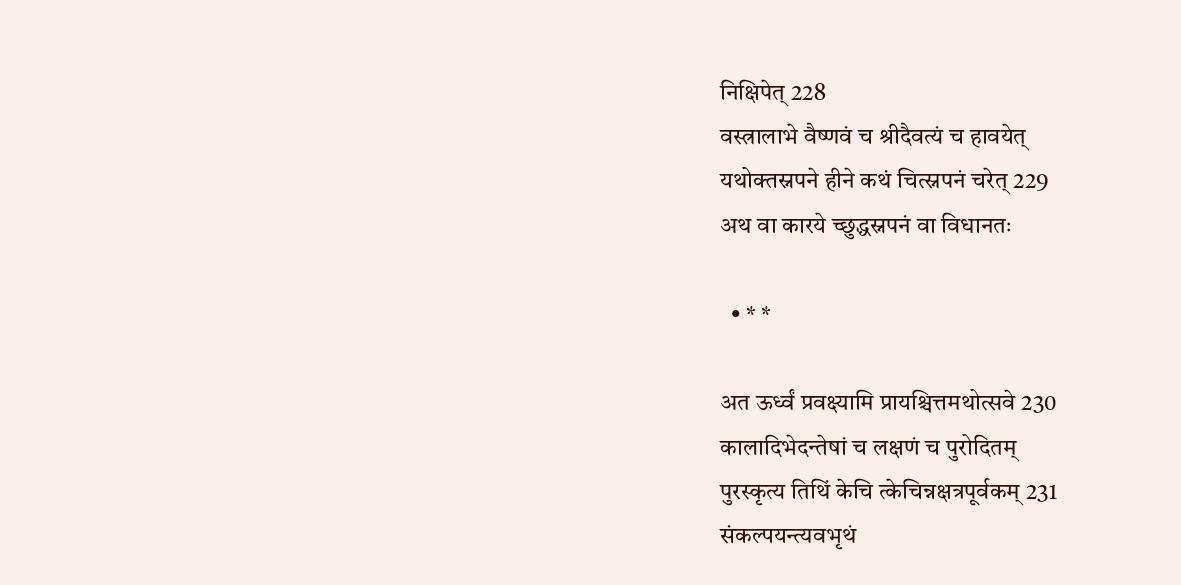निक्षिपेत् 228
वस्त्रालाभे वैष्णवं च श्रीदैवत्यं च हावयेत्
यथोक्तस्नपने हीने कथं चित्स्नपनं चरेत् 229
अथ वा कारये च्छुद्धस्नपनं वा विधानतः

  • * *

अत ऊर्ध्वं प्रवक्ष्यामि प्रायश्चित्तमथोत्सवे 230
कालादिभेदन्तेषां च लक्षणं च पुरोदितम्
पुरस्कृत्य तिथिं केचि त्केचिन्नक्षत्रपूर्वकम् 231
संकल्पयन्त्यवभृथं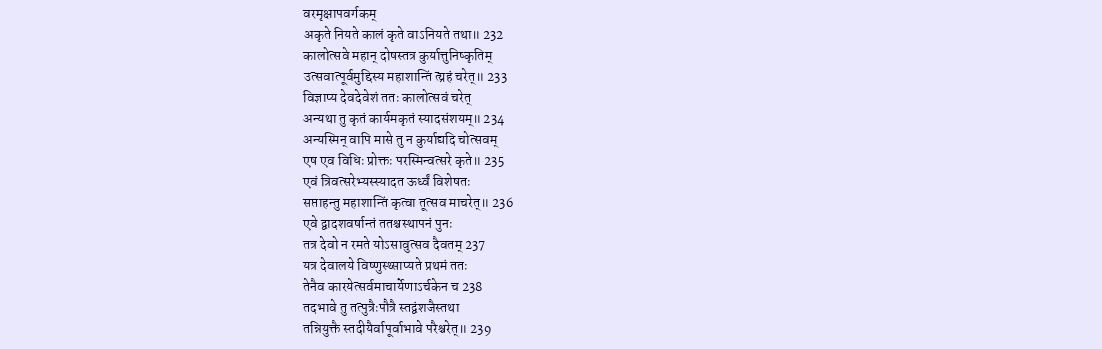वरमृक्षापवर्गकम्
अकृते नियते कालं कृते वाऽनियते तथा॥ 232
कालोत्सवे महान्‌ दोषस्तत्र कुर्यात्तुनिष्कृतिम्
उत्सवात्पूर्वमुद्दिस्य महाशान्तिं त्य्रहं चरेत्॥ 233
विज्ञाप्य देवदेवेशं ततः कालोत्सवं चरेत्
अन्यथा तु कृतं कार्यमकृतं स्यादसंशयम्॥ 234
अन्यस्मिन्‌ वापि मासे तु न कुर्याद्यदि चोत्सवम्
एष एव विधिः प्रोक्तः परस्मिन्वत्सरे कृते॥ 235
एवं त्रिवत्सरेभ्यस्स्यादत ऊर्ध्वं विशेषतः
सप्ताहन्तु महाशान्तिं कृत्वा तूत्सव माचरेत्॥ 236
एवे द्वादशवर्षान्तं ततश्चस्थापनं पुनः
तत्र देवो न रमते योऽसावुत्सव दैवतम् 237
यत्र देवालये विष्णुस्थ्साप्यते प्रथमं ततः
तेनैव कारयेत्सर्वमाचार्येणाऽर्चकेन च 238
तदभावे तु तत्पुत्रैःपौत्रै स्तद्वंशजैस्तथा
तन्नियुक्तै स्तदीयैर्वापूर्वाभावे परैश्चरेत्॥ 239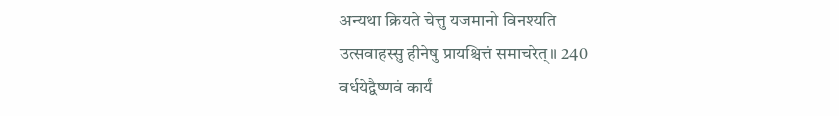अन्यथा क्रियते चेत्तु यजमानो विनश्यति
उत्सवाहस्सु हीनेषु प्रायश्चित्तं समाचरेत्॥ 240
वर्धयेद्वैष्णवं कार्यं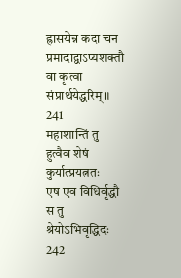ह्रासयेन्न कदा चन
प्रमादाद्वाऽप्यशक्तौ वा कृत्वा संप्रार्थयेद्धरिम्॥ 241
महाशान्तिं तु हुत्वैव शेषं कुर्यात्प्रयत्नतः
एष एव विधिर्वृद्धौ स तु श्रेयोऽभिवृद्धिदः 242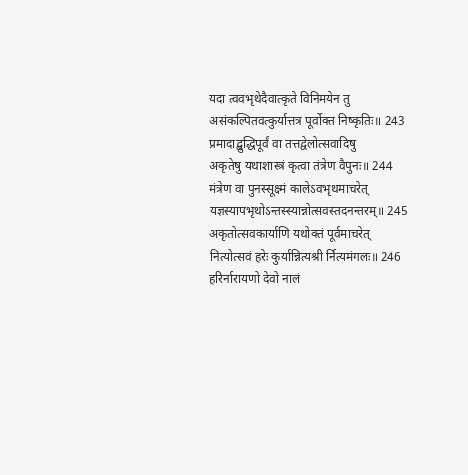यदा त्ववभृथेदैवात्कृते विनिमयेन तु
असंकल्पितवत्कुर्यात्तत्र पूर्वोक्त निष्कृतिः॥ 243
प्रमादाद्बुद्धिपूर्वं वा तत्तद्वेलोत्सवादिषु
अकृतेषु यथाशास्त्रं कृत्वा तंत्रेण वैपुनः॥ 244
मंत्रेण वा पुनस्सूक्ष्मं कालेऽवभृथमाचरेत्
यज्ञस्यापभृथोऽन्तस्स्यान्नोत्सवस्तदनन्तरम्॥ 245
अकृतोत्सवकार्याणि यथोक्तं पूर्वमाचरेत्
नित्योत्सवं हरेः कुर्यान्नित्यश्री र्नित्यमंगलः॥ 246
हरिर्नारायणो देवो नालं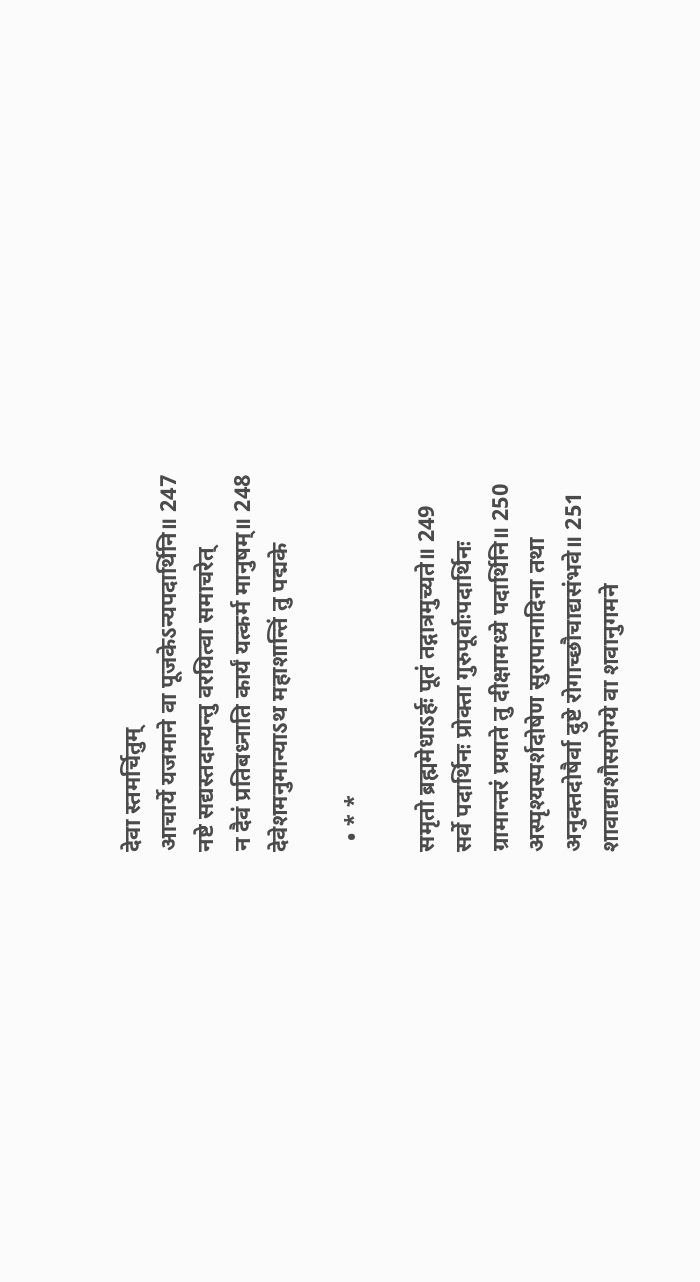देवा स्तमर्चितुम्
आचार्ये यजमाने वा पूजकेऽन्यपदार्थिनि॥ 247
नष्टे सद्यस्तदान्यन्तु वरयित्वा समाचरेत्
न दैवं प्रतिबध्नाति कार्यं यत्कर्म मानुषम्॥ 248
देवेशमनुमान्याऽथ महाशान्तिं तु पद्मके

  • * *

समृतो ब्रह्ममेधाऽर्हः पूतं तद्गात्रमुच्यते॥ 249
सर्वे पदार्थिनः प्रोक्ता गुरुपूर्वाःपदार्थिनः
ग्रामान्तरं प्रयाते तु दीक्षामध्ये पदार्थिनि॥ 250
अस्पृश्यस्पर्शदोषेण सुरापानादिना तथा
अनुक्तदोषैर्वा दुष्टे रोगाच्छौचाद्यसंभवे॥ 251
शावाद्याशौसयोग्ये वा शवानुगमने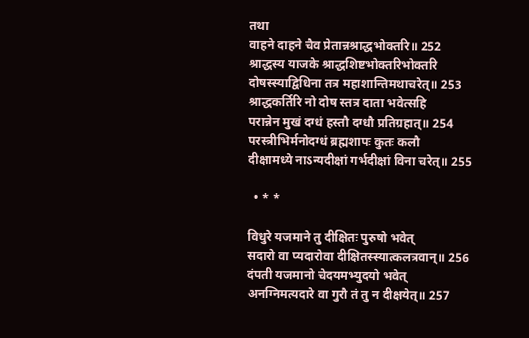तथा
वाहने दाहने चैव प्रेतान्नश्राद्धभोक्तरि॥ 252
श्राद्धस्य याजके श्राद्धशिष्टभोक्तरिभोक्तरि
दोषस्स्याद्विधिना तत्र महाशान्तिमथाचरेत्॥ 253
श्राद्धकर्तिरि नो दोष स्तत्र दाता भवेत्सहि
परान्नेन मुखं दग्धं हस्तौ दग्धौ प्रतिग्रहात्॥ 254
परस्त्रीभिर्मनोदग्धं ब्रह्मशापः कुतः कलौ
दीक्षामध्ये नाऽन्यदीक्षां गर्भदीक्षां विना चरेत्॥ 255

  • * *

विधुरे यजमाने तु दीक्षितः पुरुषो भवेत्
सदारो वा प्यदारोवा दीक्षितस्स्यात्कलत्रवान्‌॥ 256
दंपती यजमानो चेदयमभ्युदयो भवेत्
अनग्निमत्यदारे वा गुरौ तं तु न दीक्षयेत्॥ 257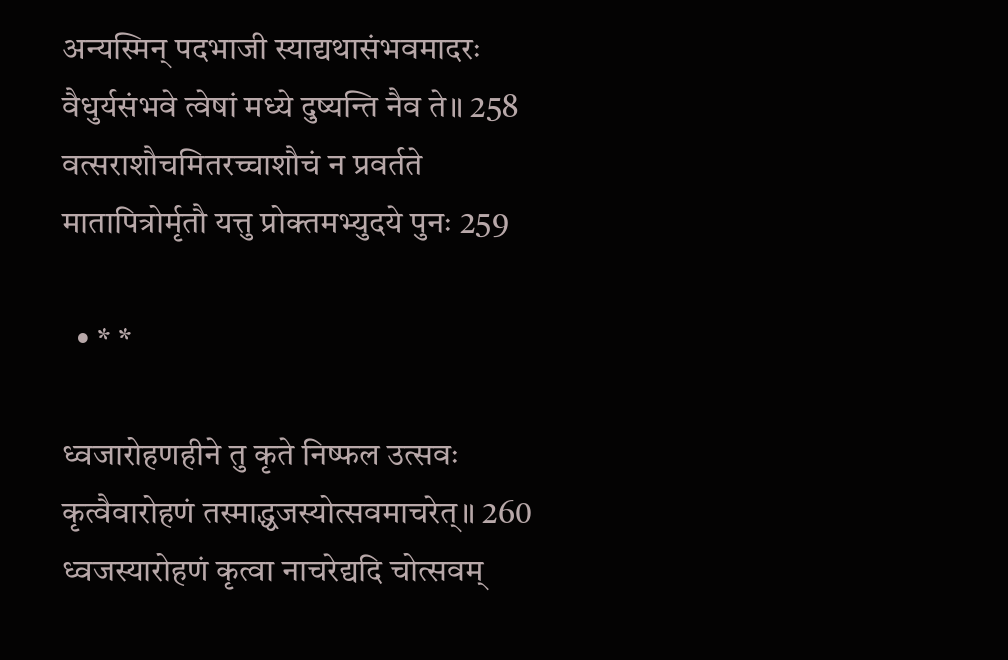अन्यस्मिन्‌ पदभाजी स्याद्यथासंभवमादरः
वैधुर्यसंभवे त्वेषां मध्ये दुष्यन्ति नैव ते॥ 258
वत्सराशौचमितरच्चाशौचं न प्रवर्तते
मातापित्रोर्मृतौ यत्तु प्रोक्तमभ्युदये पुनः 259

  • * *

ध्वजारोहणहीने तु कृते निष्फल उत्सवः
कृत्वैवारोहणं तस्माद्ध्वजस्योत्सवमाचरेत्॥ 260
ध्वजस्यारोहणं कृत्वा नाचरेद्यदि चोत्सवम्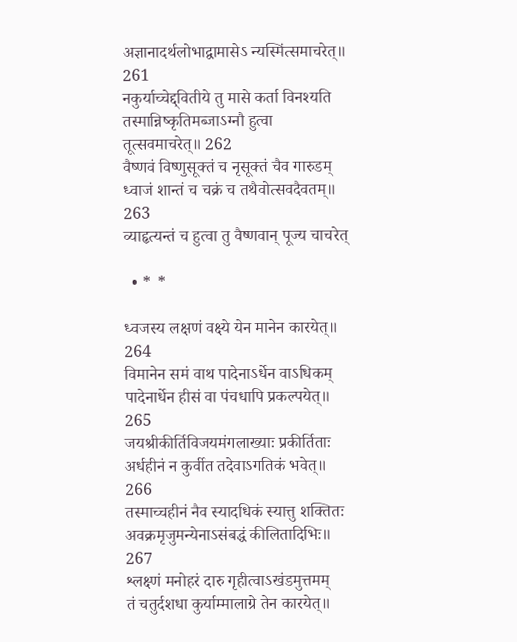अज्ञानादर्थलोभाद्वामासेऽ न्यस्मिंत्समाचरेत्॥ 261
नकुर्याच्चेद्द्वितीये तु मासे कर्ता विनश्यति
तस्मान्निष्कृतिमब्जाऽग्नौ हुत्वा तूत्सवमाचरेत्॥ 262
वैष्णवं विष्णुसूक्तं च नृसूक्तं चैव गारुडम्
ध्वाजं शान्तं च चक्रं च तथैवोत्सवदैवतम्॥ 263
व्याहृत्यन्तं च हुत्वा तु वैष्णवान्‌ पूज्य चाचरेत्

  • * *

ध्वजस्य लक्षणं वक्ष्ये येन मानेन कारयेत्॥ 264
विमानेन समं वाथ पादेनाऽर्धेन वाऽधिकम्
पादेनार्धेन हीसं वा पंचधापि प्रकल्पयेत्॥ 265
जयश्रीकीर्तिविजयमंगलाख्याः प्रकीर्तिताः
अर्धहीनं न कुर्वीत तदेवाऽगतिकं भवेत्॥ 266
तस्माच्चहीनं नैव स्यादधिकं स्यात्तु शक्तितः
अवक्रमृजुमन्येनाऽसंबद्धं कीलितादिभिः॥ 267
श्लक्ष्णं मनोहरं दारु गृहीत्वाऽखंडमुत्तमम्
तं चतुर्दशधा कुर्याम्मालाग्रे तेन कारयेत्॥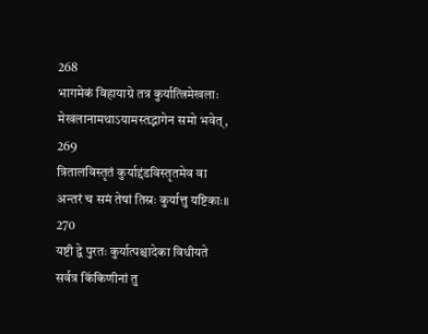268
भागमेकं विहायाग्रे तत्र कुर्यात्त्रिमेखलाः
मेखलानामथाऽयामस्तद्भागेन समो भवेत्, 269
त्रितालविस्तृतं कुर्याद्दंडविस्तृतमेव वा
अन्तरं च समं तेषां तिस्रः कुर्यात्तु यष्टिकाः॥ 270
यष्टी द्वे पुरतः कुर्यात्पश्चादेका विधीयते
सर्वत्र किंकिणीनां तु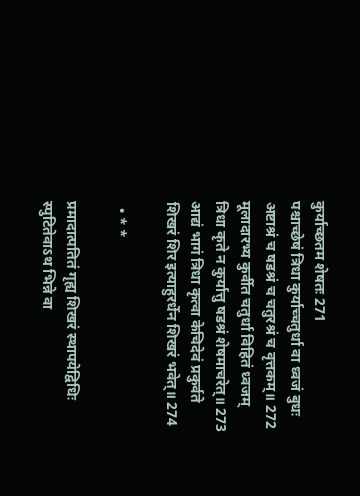कुर्याच्छतम शेषतः 271
पश्चाच्छेषं त्रिधा कुर्याच्चतुर्धा वा ध्वजं बुधः
अष्टाश्रं च षडश्रं च चतुरश्रं च वृत्तकम्॥ 272
मूलादारभ्य कुर्वीत चतुर्धा विहितं ध्वजम्
त्रिधा कृते न कुर्यात्तु षडश्रं शेषमाचरेत्॥ 273
आद्यं भागं त्रिधा कृत्वा केचिदेवं प्रकुर्वते
शिखरं शिर इत्याहुरर्धेन शिखरं भवेत्॥ 274

  • * *

प्रमादात्पतितं गृह्य शिखरं स्थापयेद्विधिः
स्पुटितेवाऽथ भिन्ने वा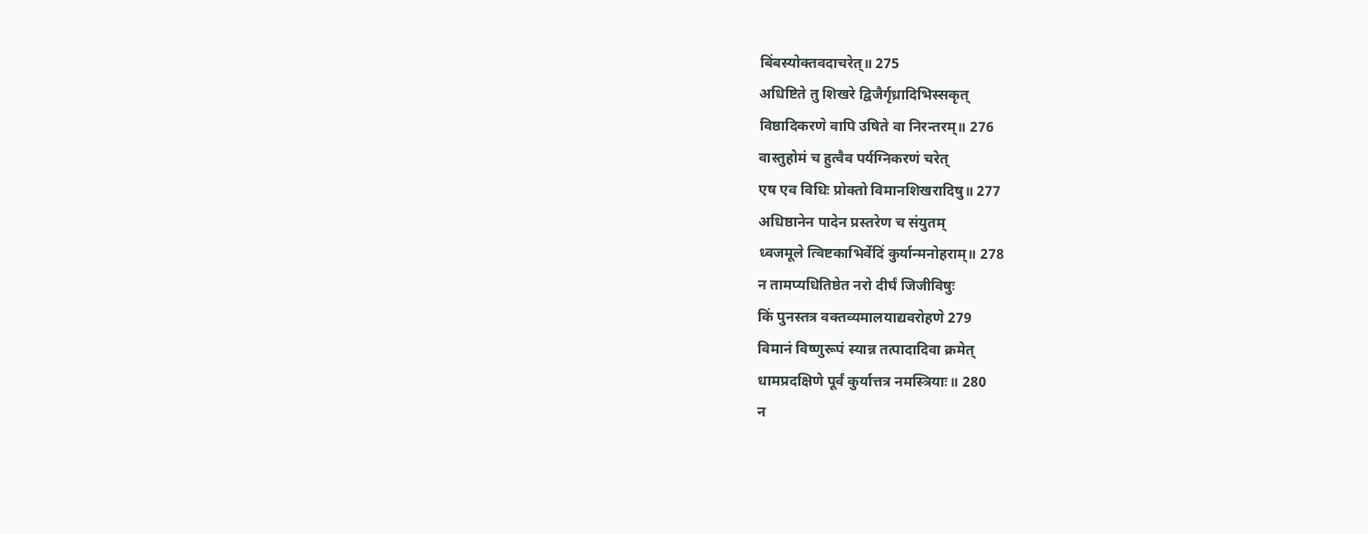बिंबस्योक्तवदाचरेत्॥ 275
अधिष्टिते तु शिखरे द्विजैर्गृध्रादिभिस्सकृत्‌
विष्ठादिकरणे वापि उषिते वा निरन्तरम्॥ 276
वास्तुहोमं च हुत्वैव पर्यग्निकरणं चरेत्
एष एव विधिः प्रोक्तो विमानशिखरादिषु॥ 277
अधिष्ठानेन पादेन प्रस्तरेण च संयुतम्
ध्वजमूले त्विष्टकाभिर्वेदिं कुर्यान्मनोहराम्॥ 278
न तामप्यधितिष्ठेत नरो दीर्घं जिजीविषुः
किं पुनस्तत्र वक्तव्यमालयाद्यवरोहणे 279
विमानं विष्णुरूपं स्यान्न तत्पादादिवा क्रमेत्
धामप्रदक्षिणे पूर्वं कुर्यात्तत्र नमस्त्रियाः॥ 280
न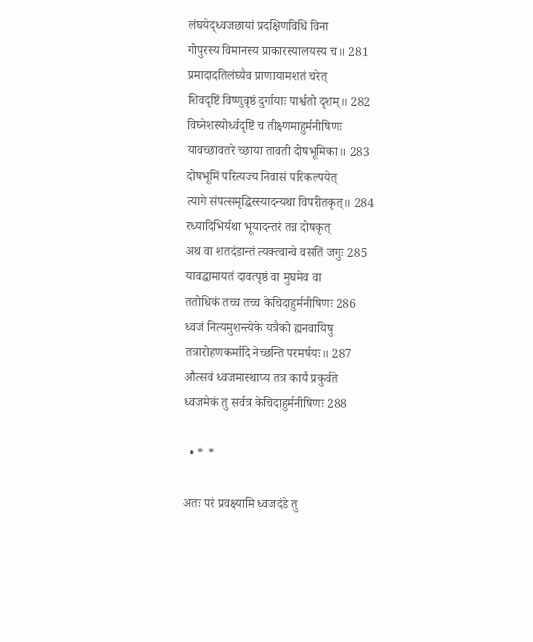लंघयेद्ध्वजछायां प्रदक्षिणविधिं विना
गोपुरस्य विमानस्य प्राकारस्यालयस्य च॥ 281
प्रमादादतिलंघ्यैव प्राणायामशतं चरेत्
शिवदृष्टिं विष्णुवृष्ठं दुर्गायाः पार्श्वतो दृशम्॥ 282
विघ्नेशस्योर्ध्वदृष्टिं च तीक्ष्णमाहुर्मनीषिणः
यावच्छावतरे च्छाया तावती दोषभूमिका॥ 283
दोषभूमिं परित्यज्य निवासं परिकल्पयेत्
त्यागे संपत्समृद्धिस्स्यादन्यथा विपरीतकृत्॥ 284
रध्यादिभिर्यथा भूयादन्तरं तन्न दोषकृत्
अथ वा शतदंडान्तं त्यक्त्वान्वे वसतिं जगुः 285
यावद्धामायतं दावत्पृष्ठं वा मुघमेव वा
ततोधिकं तच्च तच्च केचिदाहुर्मनीषिणः 286
ध्वजं नित्यमुशन्त्येके यत्रैको ह्यनवायिषु
तत्रारोहणकर्मादि नेच्छन्ति परमर्षयः॥ 287
औत्सवं ध्वजमास्थाप्य तत्र कार्यं प्रकुर्वते
ध्वजमेकं तु सर्वत्र केचिदाहुर्मनीषिणः 288

  • * *

अतः परं प्रवक्ष्यामि ध्वजदंडे तु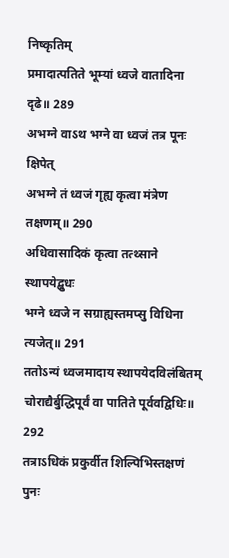निष्कृतिम्
प्रमादात्पतिते भूम्यां ध्वजे वातादिना दृढे॥ 289
अभग्ने वाऽथ भग्ने वा ध्वजं तत्र पूनः क्षिपेत्
अभग्ने तं ध्वजं गृह्य कृत्वा मंत्रेण तक्षणम्॥ 290
अधिवासादिकं कृत्वा तत्थ्साने स्थापयेद्बुधः
भग्ने ध्वजे न सग्राह्यस्तमप्सु विधिना त्यजेत्॥ 291
ततोऽन्यं ध्वजमादाय स्थापयेदविलंबितम्
चोराद्यैर्बुद्धिपूर्वं वा पातिते पूर्ववद्विधिः॥ 292
तत्राऽधिकं प्रकुर्वीत शिल्पिभिस्तक्षणं पुनः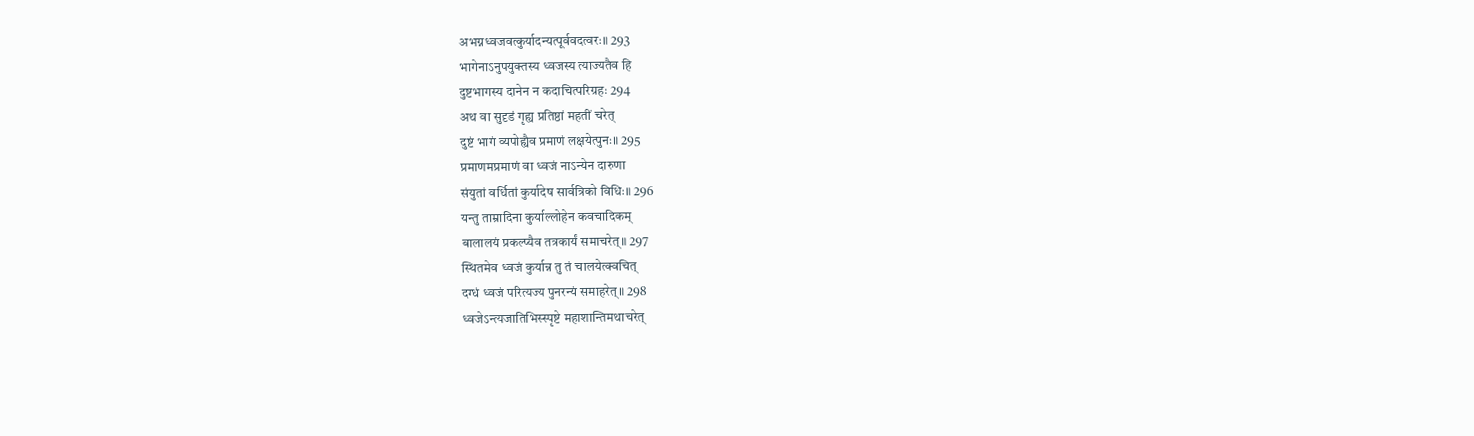अभग्नध्वजवत्कुर्यादन्यत्पूर्ववदत्वरः॥ 293
भागेनाऽनुपयुक्तस्य ध्वजस्य त्याज्यतैव हि
दुष्टभागस्य दानेन न कदाचित्परिग्रहः 294
अथ वा सुदृडं गृह्य प्रतिष्ठां महतीं चरेत्
दुष्टं भागं व्यपोह्यैव प्रमाणं लक्षयेत्पुनः॥ 295
प्रमाणमप्रमाणं वा ध्वजं नाऽन्येन दारुणा
संयुतां वर्धितां कुर्यादेष सार्वत्रिको विधिः॥ 296
यन्तु ताम्रादिना कुर्याल्लोहेन कवचादिकम्
बालालयं प्रकल्प्यैव तत्रकार्यं समाचरेत्॥ 297
स्थितमेव ध्वजं कुर्यान्न तु तं चालयेत्क्वचित्
दग्धं ध्वजं परित्यज्य पुनरन्यं समाहरेत्॥ 298
ध्वजेऽन्त्यजातिभिस्स्पृष्टे महाशान्तिमथाचरेत्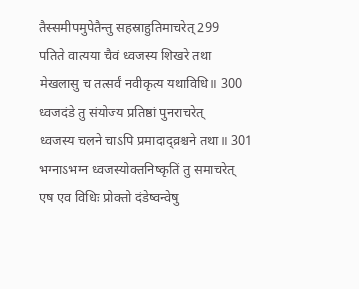तैस्समीपमुपेतैन्तु सहस्राहुतिमाचरेत् 299
पतिते वात्यया चैवं ध्वजस्य शिखरे तथा
मेखलासु च तत्सर्वं नवीकृत्य यथाविधि॥ 300
ध्वजदंडे तु संयोज्य प्रतिष्ठां पुनराचरेत्
ध्वजस्य चलने चाऽपि प्रमादाद्व्रश्चने तथा॥ 301
भग्नाऽभग्न ध्वजस्योक्तनिष्कृतिं तु समाचरेत्
एष एव विधिः प्रोक्तो दंडेष्वन्वेषु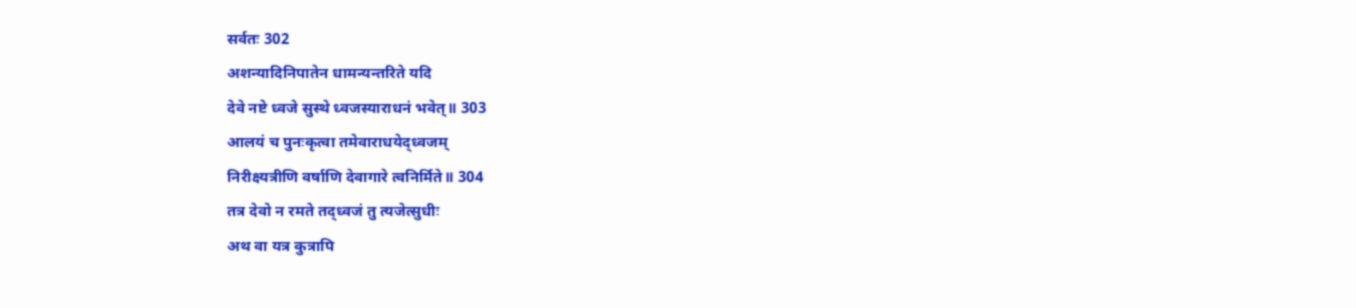सर्वतः 302
अशन्यादिनिपातेन धामन्यन्तरिते यदि
देवे नष्टे ध्वजे सुस्थे ध्वजस्याराधनं भवेत्॥ 303
आलयं च पुनःकृत्वा तमेवाराधयेद्ध्वजम्
निरीक्ष्यत्रीणि वर्षाणि देवागारे त्वनिर्मिते॥ 304
तत्र देवो न रमते तद्ध्वजं तु त्यजेत्सुधीः
अथ वा यत्र कुत्रापि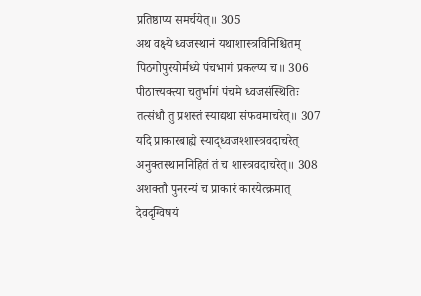प्रतिष्ठाप्य समर्चयेत्॥ 305
अथ वक्ष्ये ध्वजस्थानं यथाशास्त्रविनिश्चितम्
पिठगोपुरयोर्मध्ये पंचभागं प्रकल्प्य च॥ 306
पीठात्त्यक्त्या चतुर्भागं पंचमे ध्वजसंस्थितिः
तत्संधौ तु प्रशस्तं स्याद्यथा संफवमाचरेत्॥ 307
यदि प्राकारबाह्ये स्याद्ध्वजश्शास्त्रवदाचरेत्
अनुक्तस्थाननिहितं तं च शास्त्रवदाचरेत्॥ 308
अशक्तौ पुनरन्यं च प्राकारं कारयेत्क्रमात्
देवदृग्विषयं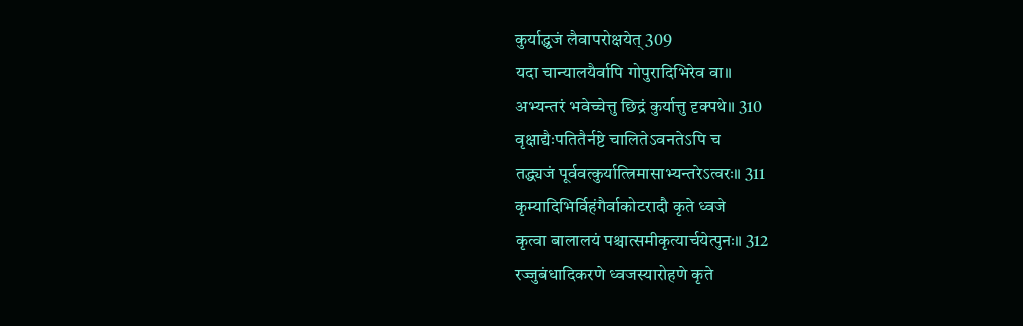कुर्याद्ध्वजं लैवापरोक्षयेत् 309
यदा चान्यालयैर्वापि गोपुरादिभिरेव वा॥
अभ्यन्तरं भवेच्चेत्तु छिद्रं कुर्यात्तु दृक्पथे॥ 310
वृक्षाद्यैःपतितैर्नष्टे चालितेऽवनतेऽपि च
तद्ध्यजं पूर्ववत्कुर्यात्त्रिमासाभ्यन्तरेऽत्वरः॥ 311
कृम्यादिभिर्विहंगैर्वाकोटरादौ कृते ध्वजे
कृत्वा बालालयं पश्चात्समीकृत्यार्चयेत्पुनः॥ 312
रज्जुबंधादिकरणे ध्वजस्यारोहणे कृते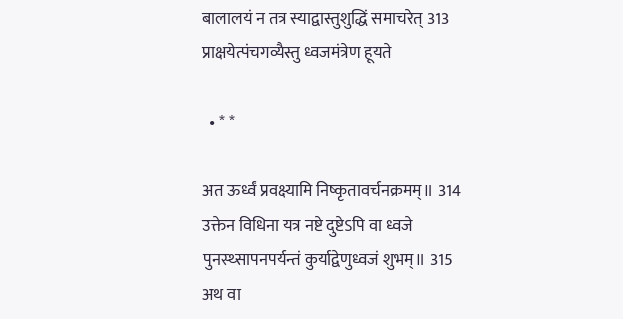बालालयं न तत्र स्याद्वास्तुशुद्धिं समाचरेत् 313
प्राक्षयेत्पंचगव्यैस्तु ध्वजमंत्रेण हूयते

  • * *

अत ऊर्ध्वं प्रवक्ष्यामि निष्कृतावर्चनक्रमम्॥ 314
उक्तेन विधिना यत्र नष्टे दुष्टेऽपि वा ध्वजे
पुनस्थ्सापनपर्यन्तं कुर्याद्वेणुध्वजं शुभम्॥ 315
अथ वा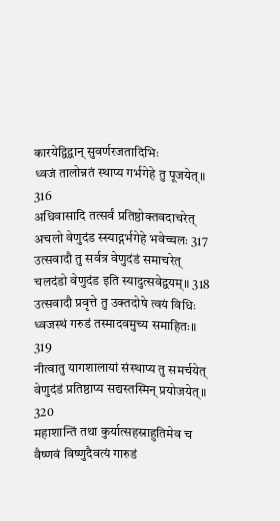कारयेद्विद्वान्‌ सुवर्णरजतादिभिः
ध्वजं तालोन्नतं स्थाप्य गर्भगेहे तु पूजयेत्॥ 316
अधिवासादि तत्सर्वं प्रतिष्ठोक्तवदाचरेत्
अचलो वेणुदंड स्स्याद्गर्भगेहे भवेच्चलः 317
उत्सवादौ तु सर्वत्र वेणुदंडं समाचरेत्
चलदंडो वेणुदंड इति स्यादुत्सवेद्वयम्॥ 318
उत्सवादौ प्रवृत्ते तु उक्तदोषे त्वयं विधिः
ध्वजस्थं गरुडं तस्मादवमुच्य समाहितः॥ 319
नीत्वातु यागशालायां संस्थाप्य तु समर्चयेत्
वेणुदंडं प्रतिष्ठाप्य सद्यस्तस्मिन्‌ प्रयोजयेत्॥ 320
महाशान्तिं तथा कुर्यात्सहस्राहुतिमेव च
वैष्णवं विष्णुदैवत्यं गारुडं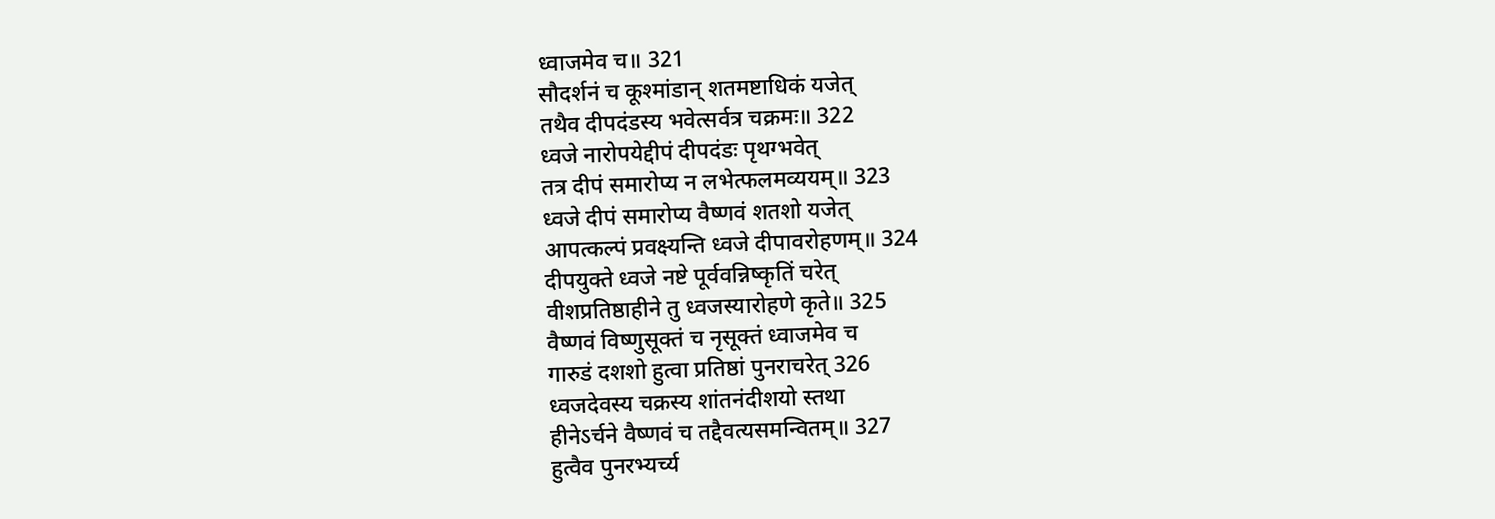ध्वाजमेव च॥ 321
सौदर्शनं च कूश्मांडान्‌ शतमष्टाधिकं यजेत्
तथैव दीपदंडस्य भवेत्सर्वत्र चक्रमः॥ 322
ध्वजे नारोपयेद्दीपं दीपदंडः पृथग्भवेत्
तत्र दीपं समारोप्य न लभेत्फलमव्ययम्॥ 323
ध्वजे दीपं समारोप्य वैष्णवं शतशो यजेत्
आपत्कल्पं प्रवक्ष्यन्ति ध्वजे दीपावरोहणम्॥ 324
दीपयुक्ते ध्वजे नष्टे पूर्ववन्निष्कृतिं चरेत्
वीशप्रतिष्ठाहीने तु ध्वजस्यारोहणे कृते॥ 325
वैष्णवं विष्णुसूक्तं च नृसूक्तं ध्वाजमेव च
गारुडं दशशो हुत्वा प्रतिष्ठां पुनराचरेत् 326
ध्वजदेवस्य चक्रस्य शांतनंदीशयो स्तथा
हीनेऽर्चने वैष्णवं च तद्दैवत्यसमन्वितम्॥ 327
हुत्वैव पुनरभ्यर्च्य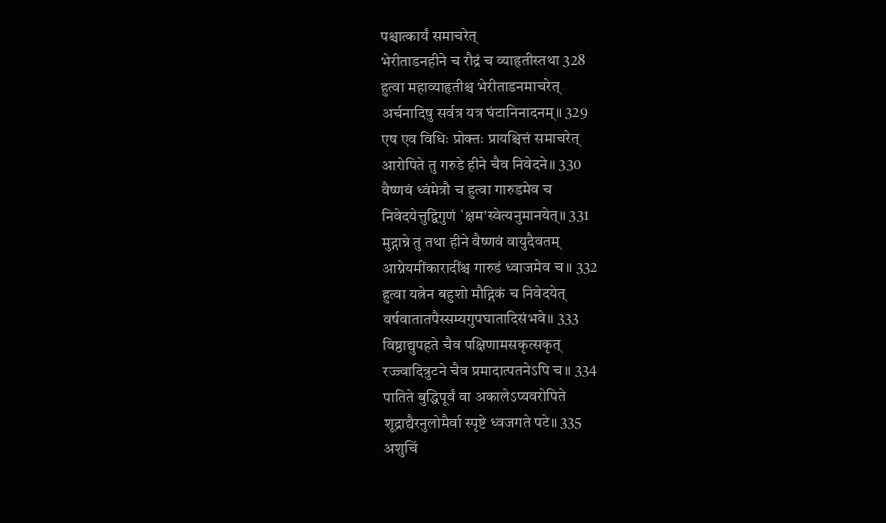पश्चात्कार्यं समाचरेत्
भेरीताडनहीने च रौद्रं च व्याहृतीस्तथा 328
हुत्वा महाव्याहृतीश्च भेरीताडनमाचरेत्
अर्चनादिषु सर्वत्र यत्र घंटानिनादनम्॥ 329
एष एव विधिः प्रोक्तः प्रायश्चित्तं समाचरेत्
आरोपिते तु गरुडे हीने चैव निवेदने॥ 330
वैष्णवं ध्वंमेत्रौ च हुत्वा गारुडमेव च
निवेदयेत्तुद्विगुणं `क्षम'स्वेत्यनुमानयेत्॥ 331
मुद्गान्ने तु तथा हीने वैष्णवं वायुदैवतम्
आग्नेयमींकारादींश्च गारुडं ध्वाजमेव च॥ 332
हुत्वा यत्नेन बहुशो मौद्गिकं च निवेदयेत्
वर्षवातातपैस्सम्यगुपघातादिसंभवे॥ 333
विष्ठाद्युपहते चैव पक्षिणामसकृत्सकृत्‌
रज्ज्वादित्रुटने चैव प्रमादात्पतनेऽपि च॥ 334
पातिते बुद्धिपूर्वं वा अकालेऽप्यवरोपिते
शूद्राद्यैरनुलोमैर्वा स्पृष्टे ध्वजगते पटे॥ 335
अशुचिं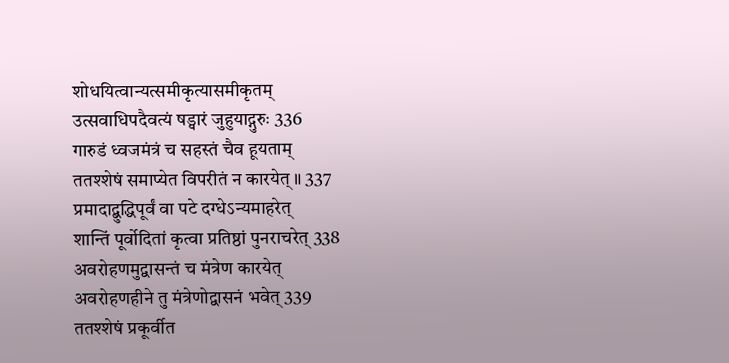शोधयित्वान्यत्समीकृत्यासमीकृतम्
उत्सवाधिपदैवत्यं षड्वारं जुहुयाद्गुरुः 336
गारुडं ध्वजमंत्रं च सहस्तं चैव हूयताम्
ततश्शेषं समाप्येत विपरीतं न कारयेत्॥ 337
प्रमादाद्बुद्धिपूर्वं वा पटे दग्धेऽन्यमाहरेत्
शान्तिं पूर्वोदितां कृत्वा प्रतिष्ठां पुनराचरेत् 338
अवरोहणमुद्वासन्तं च मंत्रेण कारयेत्
अवरोहणहीने तु मंत्रेणोद्वासनं भवेत् 339
ततश्शेषं प्रकूर्वीत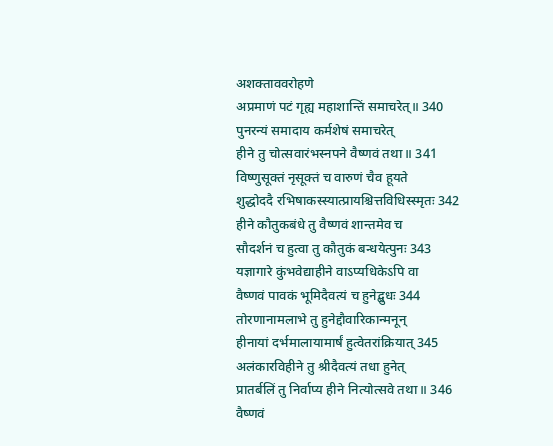अशक्ताववरोहणे
अप्रमाणं पटं गृह्य महाशान्तिं समाचरेत्॥ 340
पुनरन्यं समादाय कर्मशेषं समाचरेत्
हीने तु चोत्सवारंभस्नपने वैष्णवं तथा॥ 341
विष्णुसूक्तं नृसूक्तं च वारुणं चैव हूयते
शुद्धोददै रभिषाकस्स्यात्प्रायश्चित्तविधिस्स्मृतः 342
हीने कौतुकबंधे तु वैष्णवं शान्तमेव च
सौदर्शनं च हुत्वा तु कौतुकं बन्धयेत्पुनः 343
यज्ञागारे कुंभवेद्याहीने वाऽप्यधिकेऽपि वा
वैष्णवं पावकं भूमिदैवत्यं च हुनेद्बुधः 344
तोरणानामलाभे तु हुनेद्दौवारिकान्मनून्‌
हीनायां दर्भमालायामार्षं हुत्वेतरांक्रियात् 345
अलंकारविहीने तु श्रीदैवत्यं तधा हुनेत्
प्रातर्बलिं तु निर्वाप्य हीने नित्योत्सवे तथा॥ 346
वैष्णवं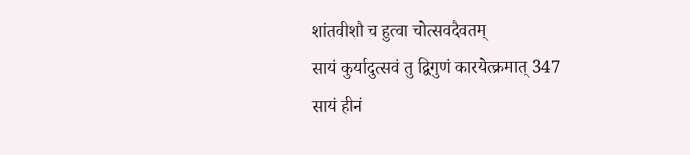शांतवीशौ च हुत्वा चोत्सवदैवतम्
सायं कुर्यादुत्सवं तु द्विगुणं कारयेत्क्रमात् 347
सायं हीनं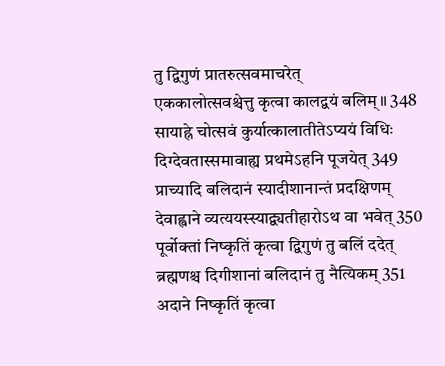तु द्विगुणं प्रातरुत्सवमाचरेत्
एककालोत्सवश्चेत्तु कृत्वा कालद्वयं बलिम्॥ 348
सायाह्ने चोत्सवं कुर्यात्कालातीतेऽप्ययं विधिः
दिग्देवतास्समावाह्य प्रथमेऽहनि पूजयेत् 349
प्राच्यादि बलिदानं स्यादीशानान्तं प्रदक्षिणम्
देवाह्वाने व्यत्ययस्स्याद्व्यतीहारोऽथ वा भवेत् 350
पूर्वोक्तां निष्कृतिं कृत्वा द्विगुणं तु बलिं ददेत्
ब्रह्मणश्च दिगीशानां बलिदानं तु नैत्यिकम् 351
अदाने निष्कृतिं कृत्वा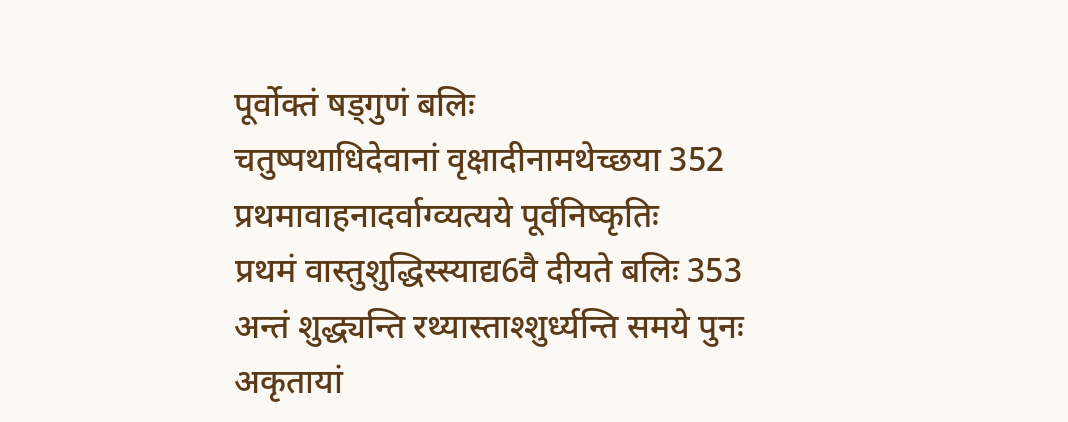पूर्वोक्तं षड्गुणं बलिः
चतुष्पथाधिदेवानां वृक्षादीनामथेच्छया 352
प्रथमावाहनादर्वाग्व्यत्यये पूर्वनिष्कृतिः
प्रथमं वास्तुशुद्धिस्स्याद्य6वै दीयते बलिः 353
अन्तं शुद्ध्यन्ति रथ्यास्ताश्शुर्ध्यन्ति समये पुनः
अकृतायां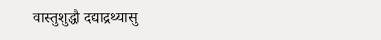वास्तुशुद्धौ दद्याद्रथ्यासु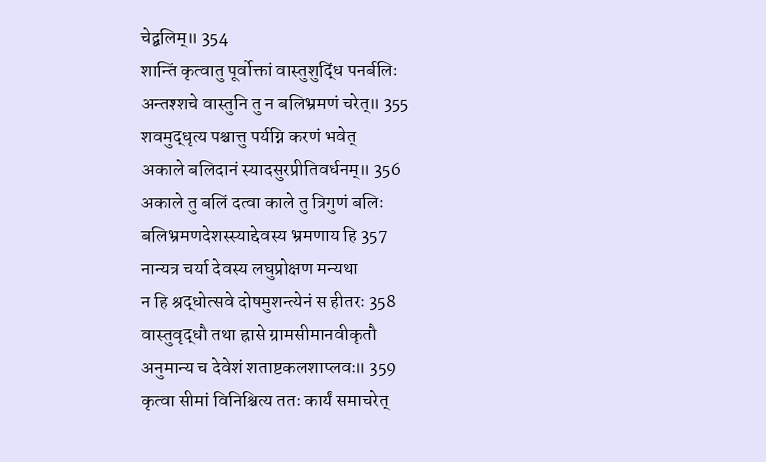चेद्बलिम्॥ 354
शान्तिं कृत्वातु पूर्वोक्तां वास्तुशुद्धिं पनर्बलिः
अन्तश्शचे वास्तुनि तु न बलिभ्रमणं चरेत्॥ 355
शवमुद्धृत्य पश्चात्तु पर्यग्नि करणं भवेत्
अकाले बलिदानं स्यादसुरप्रीतिवर्धनम्॥ 356
अकाले तु बलिं दत्वा काले तु त्रिगुणं बलिः
बलिभ्रमणदेशस्स्याद्देवस्य भ्रमणाय हि 357
नान्यत्र चर्या देवस्य लघुप्रोक्षण मन्यथा
न हि श्रद्धोत्सवे दोषमुशन्त्येनं स हीतरः 358
वास्तुवृद्धौ तथा ह्रासे ग्रामसीमानवीकृतौ
अनुमान्य च देवेशं शताष्टकलशाप्लवः॥ 359
कृत्वा सीमां विनिश्चित्य ततः कार्यं समाचरेत्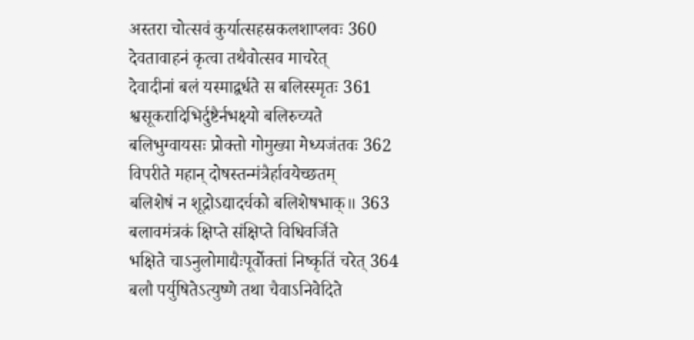अस्तरा चोत्सवं कुर्यात्सहस्रकलशाप्लवः 360
देवतावाहनं कृत्वा तथैवोत्सव माचरेत्
देवादीनां बलं यस्माद्वर्धते स बलिस्स्मृतः 361
श्वसूकरादिभिर्दुष्टैर्नभक्ष्यो बलिरुच्यते
बलिभुग्वायसः प्रोक्तो गोमुख्या मेध्यजंतवः 362
विपरीते महान्‌ दोषस्तन्मंत्रैर्हावयेच्छतम्
बलिशेषं न शूद्रोऽद्यादर्चको बलिशेषभाक्॥ 363
बलावमंत्रकं क्षिप्ते संक्षिप्ते विधिवर्जिते
भक्षिते चाऽनुलोमाद्यैःपूर्वोक्तां निष्कृतिं चरेत् 364
बलौ पर्युषितेऽत्युष्णे तथा चैवाऽनिवेदिते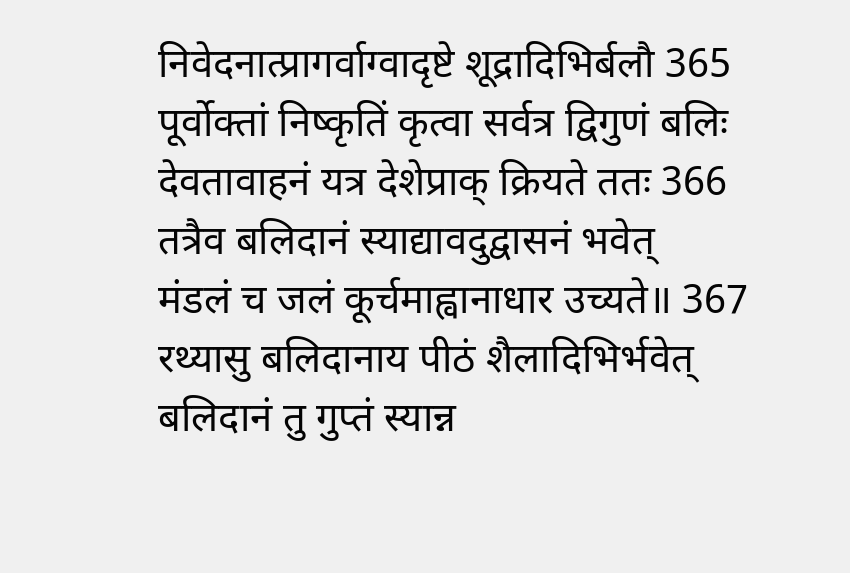निवेदनात्प्रागर्वाग्वादृष्टे शूद्रादिभिर्बलौ 365
पूर्वोक्तां निष्कृतिं कृत्वा सर्वत्र द्विगुणं बलिः
देवतावाहनं यत्र देशेप्राक् क्रियते ततः 366
तत्रैव बलिदानं स्याद्यावदुद्वासनं भवेत्
मंडलं च जलं कूर्चमाह्वानाधार उच्यते॥ 367
रथ्यासु बलिदानाय पीठं शैलादिभिर्भवेत्
बलिदानं तु गुप्तं स्यान्न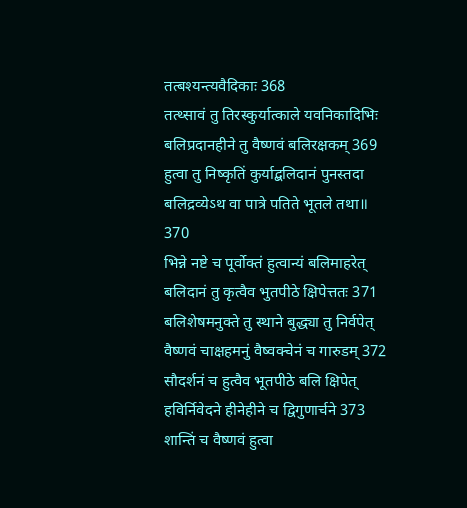तत्बश्यन्त्यवैदिकाः 368
तत्थ्सावं तु तिरस्कुर्यात्काले यवनिकादिभिः
बलिप्रदानहीने तु वैष्णवं बलिरक्षकम् 369
हुत्वा तु निष्कृतिं कुर्याद्बलिदानं पुनस्तदा
बलिद्रव्येऽथ वा पात्रे पतिते भूतले तथा॥ 370
भिन्ने नष्टे च पूर्वोक्तं हुत्वान्यं बलिमाहरेत्
बलिदानं तु कृत्वैव भुतपीठे क्षिपेत्ततः 371
बलिशेषमनुक्ते तु स्थाने बुद्ध्या तु निर्वपेत्
वैष्णवं चाक्षहमनुं वैष्वक्चेनं च गारुडम् 372
सौदर्शनं च हुत्वैव भूतपीठे बलि क्षिपेत्
हविर्निवेदने हीनेहीने च द्विगुणार्चने 373
शान्तिं च वैष्णवं हुत्वा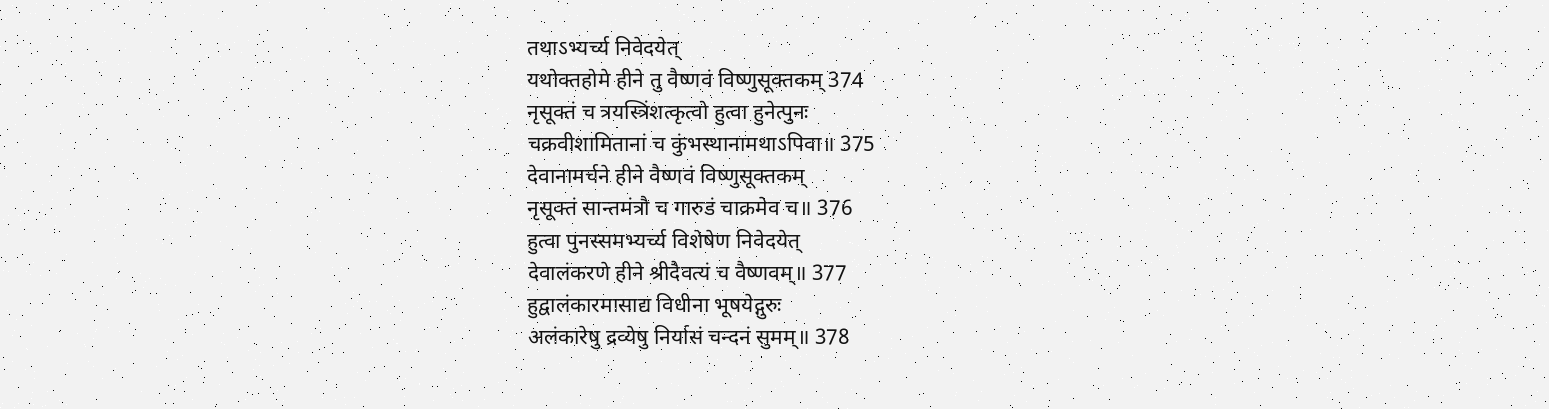तथाऽभ्यर्च्य निवेदयेत्
यथोक्तहोमे हीने तु वैष्णवं विष्णुसूक्तकम् 374
नृसूक्तं च त्रयस्त्रिंशत्कृत्वो हुत्वा हुनेत्पुनः
चक्रवीशामितानां च कुंभस्थानामथाऽपिवा॥ 375
देवानामर्चने हीने वैष्णवं विष्णुसूक्तकम्
नृसूक्तं सान्तमंत्रौ च गारुडं चाक्रमेव च॥ 376
हुत्वा पुनस्समभ्यर्च्य विशेषेण निवेदयेत्
देवालंकरणे हीने श्रीदैवत्यं च वैष्णवम्॥ 377
हुद्वालंकारमासाद्य विधीना भूषयेद्गुरुः
अलंकारेषु द्रव्येषु निर्यासं चन्दनं सुमम्॥ 378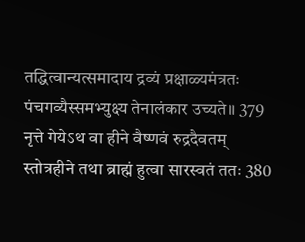तद्धित्वान्यत्समादाय द्रव्यं प्रक्षाळ्यमंत्रतः
पंचगव्यैस्समभ्युक्ष्य तेनालंकार उच्यते॥ 379
नृत्ते गेयेऽथ वा हीने वैष्णवं रुद्रदैवतम्
स्तोत्रहीने तथा ब्राह्मं हुत्वा सारस्वतं ततः 380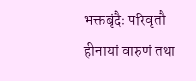भक्तबृंदैः परिवृतौ हीनायां वारुणं तथा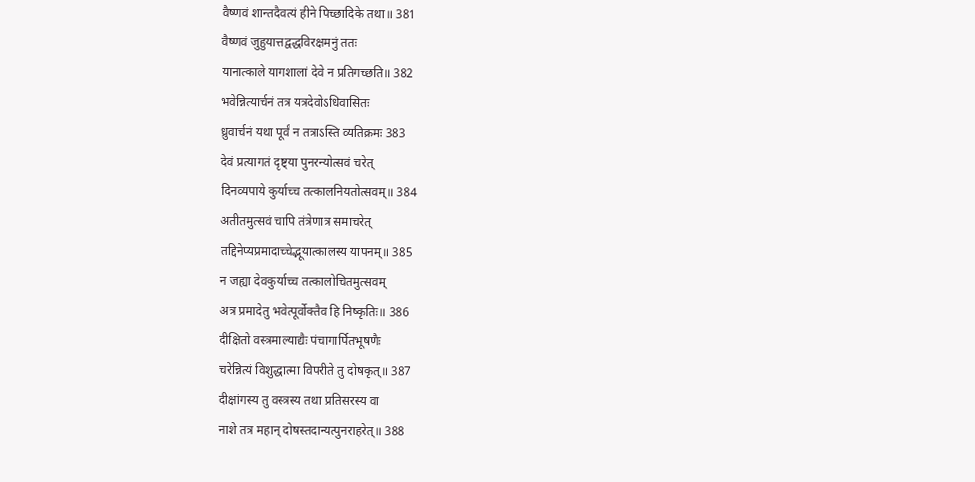वैष्णवं शान्तदैवत्यं हीने पिच्छादिके तथा॥ 381
वैष्णवं जुहुयात्तद्वद्धविरक्षमनुं ततः
यानात्काले यागशालां देवे न प्रतिगच्छति॥ 382
भवेन्नित्यार्चनं तत्र यत्रदेवोऽधिवासितः
ध्रुवार्चनं यथा पूर्वं न तत्राऽस्ति व्यतिक्रमः 383
देवं प्रत्यागतं दृष्ट्या पुनरन्योत्सवं चरेत्
दिनव्यपाये कुर्याच्च तत्कालनियतोत्सवम्॥ 384
अतीतमुत्सवं चापि तंत्रेणात्र समाचरेत्
तद्दिनेप्यप्रमादाच्चेद्भूयात्कालस्य यापनम्॥ 385
न जह्या देवकुर्याच्च तत्कालोचितमुत्सवम्
अत्र प्रमादेतु भवेत्पूर्वोक्तैव हि निष्कृतिः॥ 386
दीक्षितो वस्त्रमाल्याद्यैः पंचागार्पितभूषणैः
चरेन्नित्यं विशुद्धात्मा विपरीते तु दोषकृत्॥ 387
दीक्षांगस्य तु वस्त्रस्य तथा प्रतिसरस्य वा
नाशे तत्र महान्‌ दोषस्तदान्यत्पुनराहरेत्॥ 388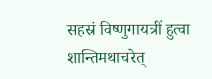सहस्रं विष्णुगायत्रीं हुत्वा शान्तिमथाचरेत्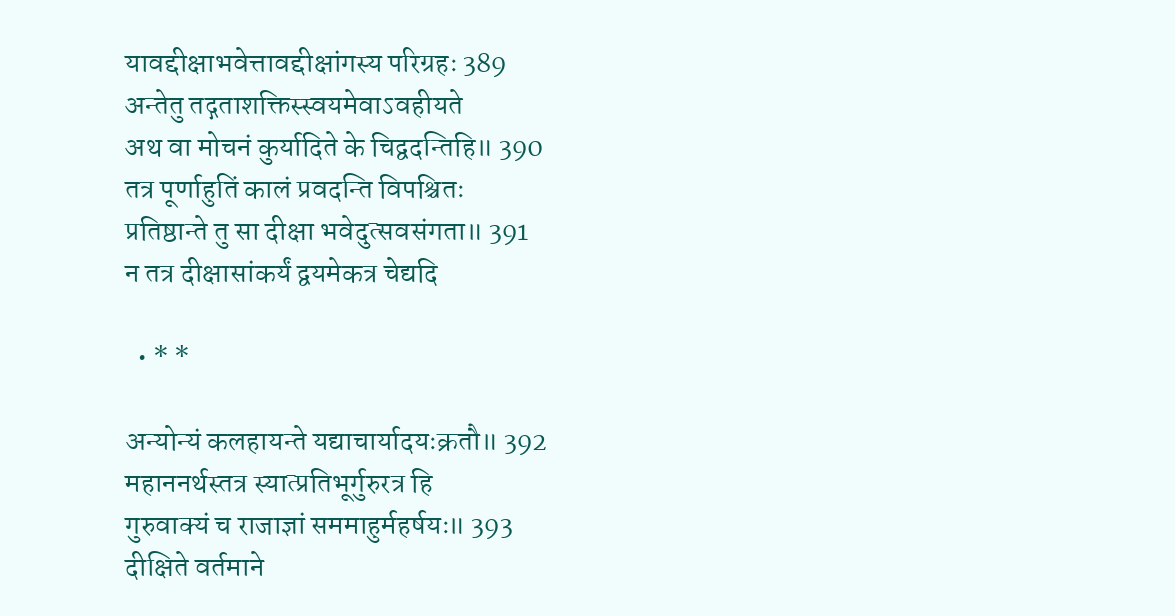यावद्दीक्षाभवेत्तावद्दीक्षांगस्य परिग्रहः 389
अन्तेतु तद्गताशक्तिस्स्वयमेवाऽवहीयते
अथ वा मोचनं कुर्यादिते के चिद्वदन्तिहि॥ 390
तत्र पूर्णाहुतिं कालं प्रवदन्ति विपश्चितः
प्रतिष्ठान्ते तु सा दीक्षा भवेदुत्सवसंगता॥ 391
न तत्र दीक्षासांकर्यं द्वयमेकत्र चेद्यदि

  • * *

अन्योन्यं कलहायन्ते यद्याचार्यादयःक्रतौ॥ 392
महाननर्थस्तत्र स्यात्प्रतिभूर्गुरुरत्र हि
गुरुवाक्यं च राजाज्ञां सममाहुर्महर्षयः॥ 393
दीक्षिते वर्तमाने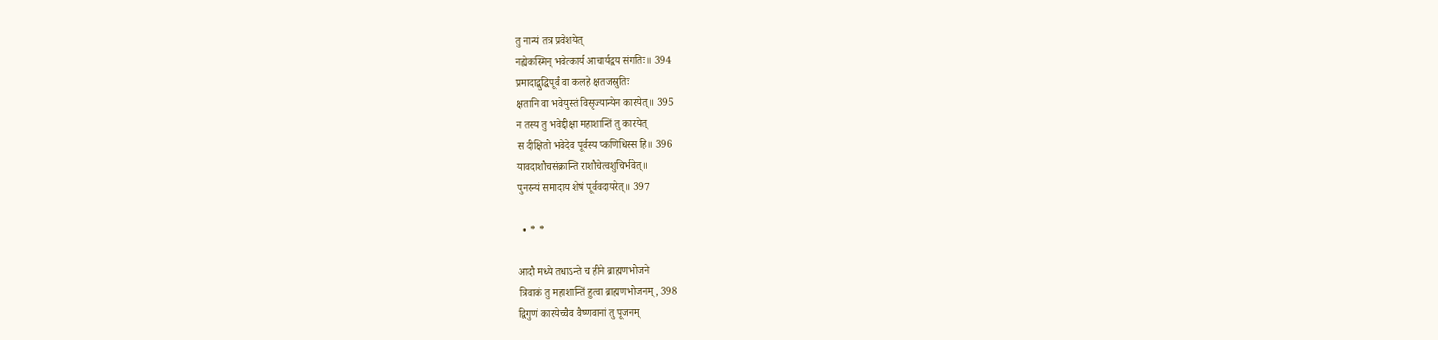तु नान्यं तत्र प्रवेशयेत्
नह्येकस्मिन्‌ भवेत्कार्य आचार्यद्वय संगतिः॥ 394
प्रमादाद्बुद्धिपूर्वं वा कलहे क्षतजस्रुतिः
क्षतानि वा भवेयुस्तं विसृज्यान्येन कारयेत्॥ 395
न तस्य तु भवेद्दीक्षा महाशान्तिं तु कारयेत्
स दीक्षितो भवेदेव पूर्वस्य प्कणिधिस्स हि॥ 396
यावदाशौचसंक्रान्ति राशौचेत्वशुचिर्भवेत्॥
पुनरन्यं समादाय शेषं पूर्ववदायरेत्॥ 397

  • * *

आदौ मध्ये तधाऽन्ते च हीने ब्राह्मणभोजने
त्रिवाकं तु महाशान्तिं हुत्वा ब्राह्मणभोजनम्, 398
द्विगुणं कारयेच्चैव वैष्णवानां तु पूजनम्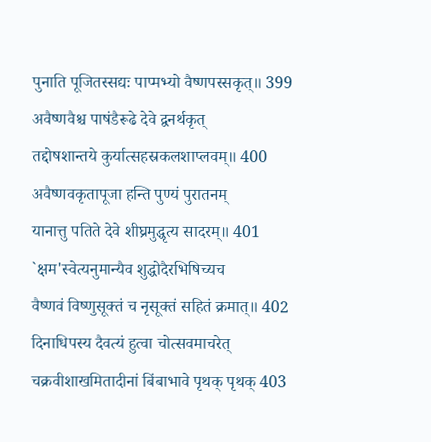पुनाति पूजितस्सद्यः पाप्मभ्यो वैष्णपस्सकृत्॥ 399
अवैष्णवैश्च पाषंडैरूढे देवे द्वनर्थकृत्
तद्दोषशान्तये कुर्यात्सहस्रकलशाप्लवम्॥ 400
अवैष्णवकृतापूजा हन्ति पुण्यं पुरातनम्
यानात्तु पतिते देवे शीघ्रमुद्धृत्य सादरम्॥ 401
`क्षम'स्वेत्यनुमान्यैव शुद्धोदैरभिषिच्यच
वैष्णवं विष्णुसूक्तं च नृसूक्तं सहितं क्रमात्॥ 402
दिनाधिपस्य दैवत्यं हुत्वा चोत्सवमाचरेत्
चक्रवीशाखमितादीनां बिंबाभावे पृथक् पृथक् 403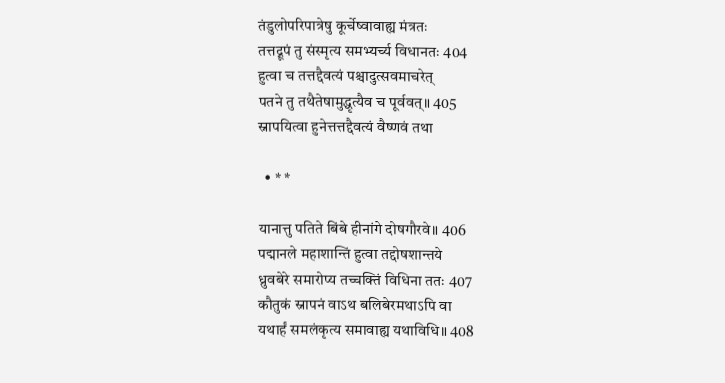तंडुलोपरिपात्रेषु कूर्चेष्वावाह्य मंत्रतः
तत्तद्रूपं तु संस्मृत्य समभ्यर्च्य विधानतः 404
हुत्वा च तत्तद्दैवत्यं पश्चादुत्सवमाचरेत्
पतने तु तथैतेषामुद्धृत्यैव च पूर्ववत्॥ 405
स्नापयित्वा हुनेत्तत्तद्दैवत्यं वैष्णवं तथा

  • * *

यानात्तु पतिते बिंबे हीनांगे दोषगौरवे॥ 406
पद्मानले महाशान्तिं हुत्वा तद्दोषशान्तये
ध्रुवबेरे समारोप्य तच्चक्तिं विधिना ततः 407
कौतुकं स्नापनं वाऽथ बलिबेरमथाऽपि वा
यथार्हं समलंकृत्य समावाह्य यथाविधि॥ 408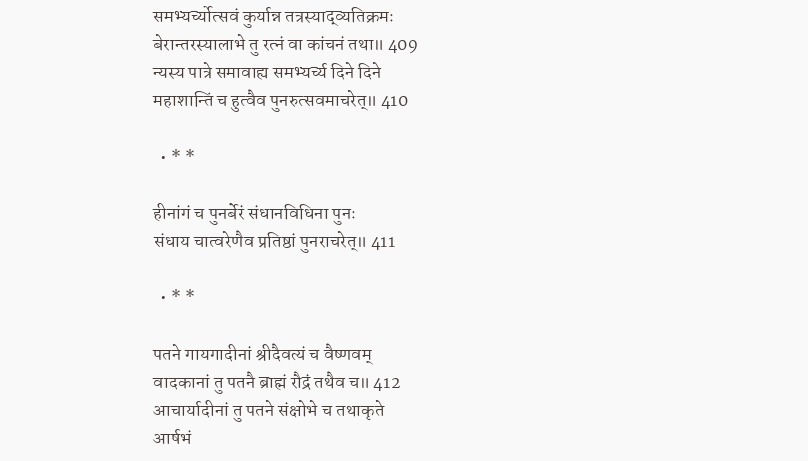समभ्यर्च्योत्सवं कुर्यान्न तत्रस्याद्व्यतिक्रमः
बेरान्तरस्यालाभे तु रत्नं वा कांचनं तथा॥ 409
न्यस्य पात्रे समावाह्य समभ्यर्च्य दिने दिने
महाशान्तिं च हुत्वैव पुनरुत्सवमाचरेत्॥ 410

  • * *

हीनांगं च पुनर्बेरं संधानविधिना पुनः
संधाय चात्वरेणैव प्रतिष्ठां पुनराचरेत्॥ 411

  • * *

पतने गायगादीनां श्रीदैवत्यं च वैष्णवम्
वादकानां तु पतनै ब्राह्मं रौद्रं तथैव च॥ 412
आचार्यादीनां तु पतने संक्षोभे च तथाकृते
आर्षभं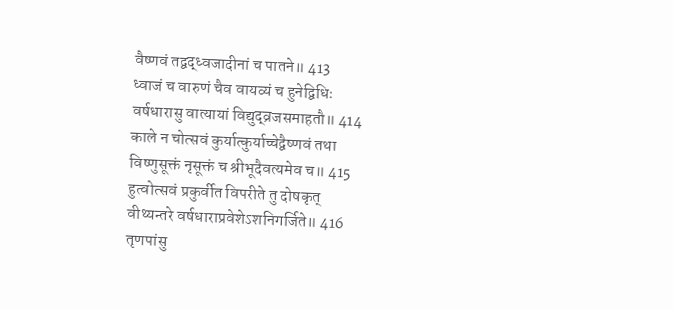वैष्णवं तद्वद्ध्वजादीनां च पातने॥ 413
ध्वाजं च वारुणं चैव वायव्यं च हुनेद्विधिः
वर्षधारासु वात्यायां विद्युद्व्रजसमाहतौ॥ 414
काले न चोत्सवं कुर्यात्कुर्याच्चेद्वैष्णवं तथा
विष्णुसूक्तं नृसूक्तं च श्रीभूदैवत्यमेव च॥ 415
हुत्वोत्सवं प्रकुर्वीत विपरीते तु दोषकृत्
वीथ्यन्तरे वर्षधाराप्रवेशेऽशनिगर्जिते॥ 416
तृणपांसु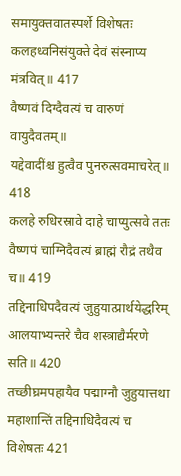समायुक्तवातस्पर्शे विशेषतः
कलहध्वनिसंयुक्ते देवं संस्नाप्य मंत्रवित्॥ 417
वैष्णवं दिग्दैवत्यं च वारुणं वायुदैवतम्॥
यद्देवादींश्च हुत्वैव पुनरुत्सवमाचरेत्॥ 418
कलहे रुधिरस्रावे दाहे चाप्युत्सवे ततः
वैष्णपं चाग्निदैवत्यं ब्राह्मं रौद्रं तथैव च॥ 419
तद्दिनाधिपदैवत्यं जुहुयात्प्रार्थयेद्धरिम्
आलयाभ्यन्तरे चैव शस्त्राद्यैर्मरणे सति॥ 420
तच्छीघ्रमपहायैव पद्माग्नौ जुहुयात्तथा
महाशान्तिं तद्दिनाधिदैवत्यं च विशेषतः 421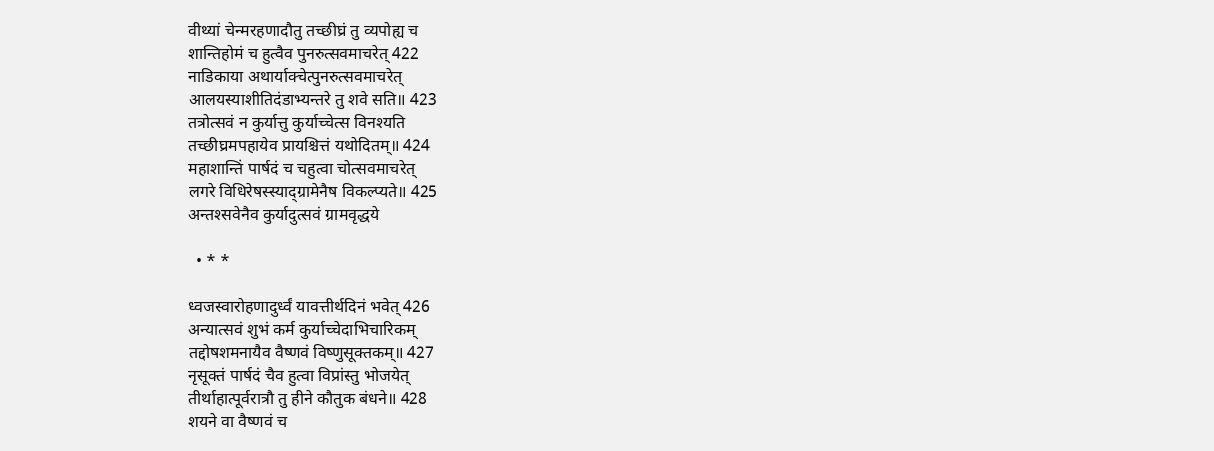वीथ्यां चेन्मरहणादौतु तच्छीघ्रं तु व्यपोह्य च
शान्तिहोमं च हुत्वैव पुनरुत्सवमाचरेत् 422
नाडिकाया अथार्याक्चेत्पुनरुत्सवमाचरेत्
आलयस्याशीतिदंडाभ्यन्तरे तु शवे सति॥ 423
तत्रोत्सवं न कुर्यात्तु कुर्याच्चेत्स विनश्यति
तच्छीघ्रमपहायेव प्रायश्चित्तं यथोदितम्॥ 424
महाशान्तिं पार्षदं च चहुत्वा चोत्सवमाचरेत्
लगरे विधिरेषस्स्याद्ग्रामेनैष विकल्प्यते॥ 425
अन्तश्सवेनैव कुर्यादुत्सवं ग्रामवृद्धये

  • * *

ध्वजस्वारोहणादुर्ध्वं यावत्तीर्थदिनं भवेत् 426
अन्यात्सवं शुभं कर्म कुर्याच्चेदाभिचारिकम्
तद्दोषशमनायैव वैष्णवं विष्णुसूक्तकम्॥ 427
नृसूक्तं पार्षदं चैव हुत्वा विप्रांस्तु भोजयेत्
तीर्थाहात्पूर्वरात्रौ तु हीने कौतुक बंधने॥ 428
शयने वा वैष्णवं च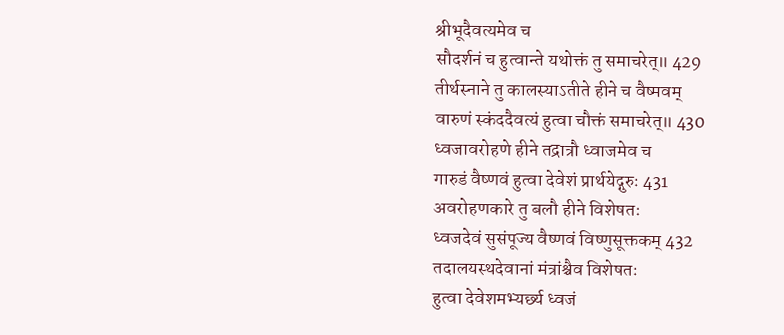श्रीभूदैवत्यमेव च
सौदर्शनं च हुत्वान्ते यथोक्तं तु समाचरेत्॥ 429
तीर्थस्नाने तु कालस्याऽतीते हीने च वैष्मवम्
वारुणं स्कंददैवत्यं हुत्वा चौक्तं समाचरेत्॥ 430
ध्वजावरोहणे हीने तद्रात्रौ ध्वाजमेव च
गारुडं वैष्णवं हुत्वा देवेशं प्रार्थयेद्गुरुः 431
अवरोहणकारे तु बलौ हीने विशेषतः
ध्वजदेवं सुसंपूज्य वैष्णवं विष्णुसूक्तकम् 432
तदालयस्थदेवानां मंत्रांश्चैव विशेषतः
हुत्वा देवेशमभ्यर्छ्य ध्वजं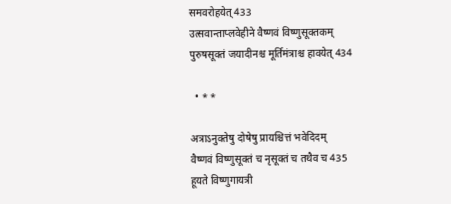समवरोहयेत् 433
उत्सवान्ताप्लवेहीने वैष्णवं विष्णुसूक्तकम्
पुरुषसूक्तं जयादीनश्च मूर्तिमंत्राश्च हावयेत् 434

  • * *

अत्राऽनुक्तेषु दोषेषु प्रायश्चित्तं भवेदिदम्
वैष्णवं विष्णुसूक्तं च नृसूक्तं च तथैव च 435
हूयते विष्णुगायत्री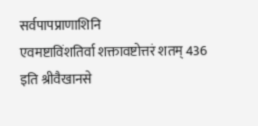सर्वपापप्राणाशिनि
एवमष्टाविंशतिर्वा शक्तावष्टोत्तरं शतम् 436
इति श्रीवैखानसे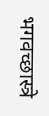भगवच्छास्त्रे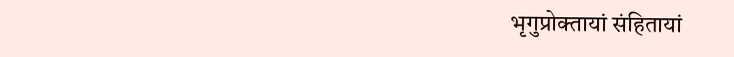भृगुप्रोक्तायां संहितायां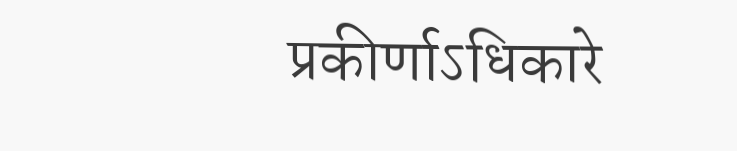प्रकीर्णाऽधिकारे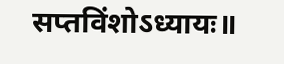सप्तविंशोऽध्यायः॥